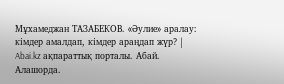Мұхамеджан ТАЗАБЕКОВ. «Әулие» аралау: кімдер амалдап, кімдер араңдап жүр? | Abai.kz ақпараттық порталы. Абай. Алашорда.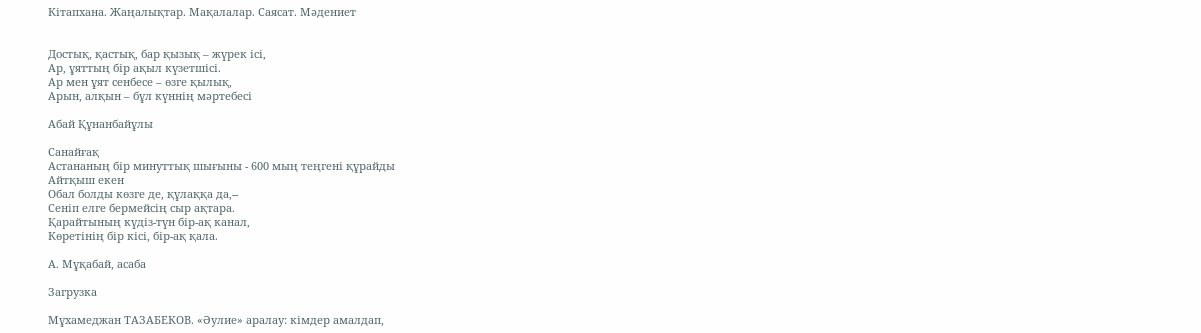Кітапхана. Жаңалықтар. Мақалалар. Саясат. Мәдениет


Достық, қастық, бар қызық – жүрек ісі,
Ар, ұяттың бір ақыл күзетшісі.
Ар мен ұят сенбесе – өзге қылық,
Арын, алқын – бұл күннің мәртебесі

Абай Құнанбайұлы

Санайғақ
Астананың бір минуттық шығыны - 600 мың теңгені құрайды
Айтқыш екен
Обал болды көзге де, құлаққа да,--
Сеніп елге бермейсің сыр ақтара.
Қарайтының күдіз-түн бір-ақ канал,
Көретінің бір кісі, бір-ақ қала.

А. Мұқабай, асаба

Загрузка

Мұхамеджан ТАЗАБЕКОВ. «Әулие» аралау: кімдер амалдап,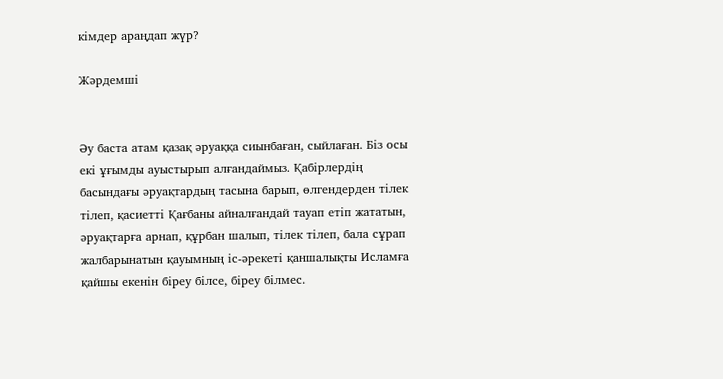кімдер араңдап жүр?

Жәрдемші


Әу баста атам қазақ әруаққа сиынбаған, сыйлаған. Біз осы екі ұғымды ауыстырып алғандаймыз. Қабірлердің басындағы әруақтардың тасына барып, өлгендерден тілек тілеп, қасиетті Қағбаны айналғандай тауап етіп жататын, әруақтарға арнап, құрбан шалып, тілек тілеп, бала сұрап жалбарынатын қауымның іс-әрекеті қаншалықты Исламға қайшы екенін біреу білсе, біреу білмес.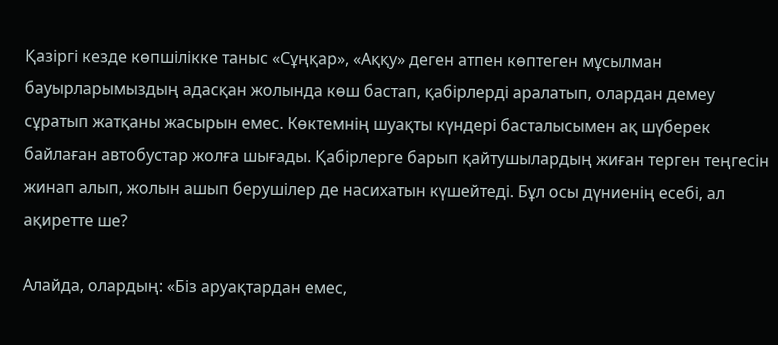Қазіргі кезде көпшілікке таныс «Сұңқар», «Аққу» деген атпен көптеген мұсылман бауырларымыздың адасқан жолында көш бастап, қабірлерді аралатып, олардан демеу сұратып жатқаны жасырын емес. Көктемнің шуақты күндері басталысымен ақ шүберек байлаған автобустар жолға шығады. Қабірлерге барып қайтушылардың жиған терген теңгесін жинап алып, жолын ашып берушілер де насихатын күшейтеді. Бұл осы дүниенің есебі, ал ақиретте ше?

Алайда, олардың: «Біз аруақтардан емес,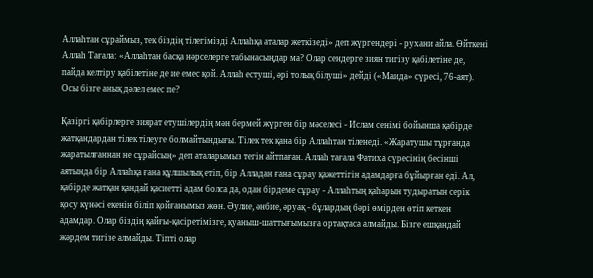Аллаһтан сұраймыз, тек біздің тілегімізді Аллаһқа аталар жеткізеді» деп жүргендері - рухани айла. Өйткені Аллаһ Тағала: «Аллаһтан басқа нәрселерге табынасыңдар ма? Олар сендерге зиян тигізу қабілетіне де, пайда келтіру қабілетіне де ие емес қой. Аллаһ естуші, әрі толық білуші» дейді («Маида» сүресі, 76-аят). Осы бізге анық дәлел емес пе?

Қазіргі қабірлерге зиярат етушілердің мән бермей жүрген бір мәселесі - Ислам сенімі бойынша қабірде жатқандардан тілек тілеуге болмайтындығы. Тілек тек қана бір Аллаһтан тіленеді. «Жаратушы тұрғанда жаратылғаннан не сұрайсың» деп аталарымыз тегін айтпаған. Аллаһ тағала Фатиха сүресінің бесінші аятында бір Аллаһқа ғана құлшылық етіп, бір Алладан ғана сұрау қажеттігін адамдарға бұйырған еді. Ал, қабірде жатқан қандай қасиетті адам болса да, одан бірдеме сұрау - Аллаһтың қаһарын тудыратын серік қосу күнәсі екенін біліп қойғанымыз жөн. Әулие, әнбие, әруақ - бұлардың бәрі өмірден өтіп кеткен адамдар. Олар біздің қайғы-қасіретімізге, қуаныш-шаттығымызға ортақтаса алмайды. Бізге ешқандай жәрдем тигізе алмайды. Тіпті олар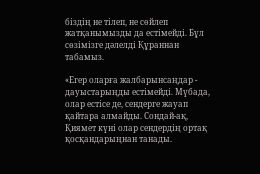біздің не тілеп, не сөйлеп жатқанымызды да естімейді. Бұл сөзімізге дәлелді Құраннан табамыз.

«Егер оларға жалбарынсаңдар - дауыстарыңды естімейді. Мүбада, олар естісе де, сендерге жауап қайтара алмайды. Сондай-ақ, Қиямет күні олар сендердің ортақ қосқандарыңнан танады.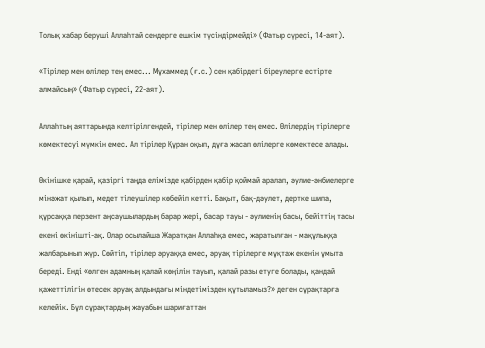Толық хабар беруші Аллаһтай сендерге ешкім түсіндірмейді» (Фатыр сүресі, 14-аят).

«Тірілер мен өлілер тең емес... Мұхаммед (ғ.с.) сен қабірдегі біреулерге естірте алмайсың» (Фатыр сүресі, 22-аят).

Аллаһтың аяттарында келтірілгендей, тірілер мен өлілер тең емес. Өлілердің тірілерге көмектесуі мүмкін емес. Ал тірілер Құран оқып, дұға жасап өлілерге көмектесе алады.

Өкінішке қарай, қазіргі таңда елімізде қабірден қабір қоймай аралап, әулие-әнбиелерге мінәжат қылып, медет тілеушілер көбейіп кетті. Бақыт, бақ-дәулет, дертке шипа, құрсаққа перзент аңсаушылардың барар жері, басар тауы - әулиенің басы, бейіттің тасы екені өкінішті-ақ. Олар осылайша Жаратқан Аллаһқа емес, жаратылған - мақұлыққа жалбарынып жүр. Сөйтіп, тірілер әруаққа емес, әруақ тірілерге мұқтаж екенін ұмыта береді. Енді «өлген адамның қалай көңілін тауып, қалай разы етуге болады, қандай қажеттілігін өтесек әруақ алдындағы міндетімізден құтыламыз?» деген сұрақтарға келейік. Бұл сұрақтардың жауабын шариғаттан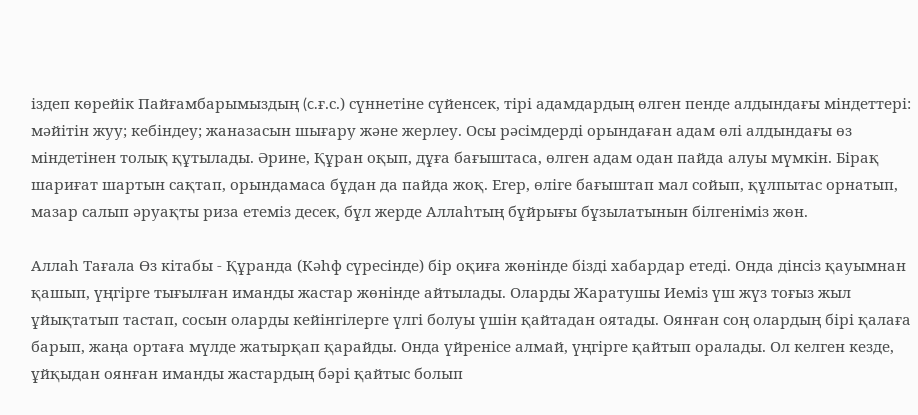іздеп көрейік Пайғамбарымыздың (c.ғ.с.) сүннетіне сүйенсек, тірі адамдардың өлген пенде алдындағы міндеттері: мәйітін жуу; кебіндеу; жаназасын шығару және жерлеу. Осы рәсімдерді орындаған адам өлі алдындағы өз міндетінен толық құтылады. Әрине, Құран оқып, дұға бағыштаса, өлген адам одан пайда алуы мүмкін. Бірақ шариғат шартын сақтап, орындамаса бұдан да пайда жоқ. Егер, өліге бағыштап мал сойып, құлпытас орнатып, мазар салып әруақты риза етеміз десек, бұл жерде Аллаһтың бұйрығы бұзылатынын білгеніміз жөн.

Аллаһ Тағала Өз кітабы - Құранда (Кәһф сүресінде) бір оқиға жөнінде бізді хабардар етеді. Онда дінсіз қауымнан қашып, үңгірге тығылған иманды жастар жөнінде айтылады. Оларды Жаратушы Иеміз үш жүз тоғыз жыл ұйықтатып тастап, сосын оларды кейінгілерге үлгі болуы үшін қайтадан оятады. Оянған соң олардың бірі қалаға барып, жаңа ортаға мүлде жатырқап қарайды. Онда үйренісе алмай, үңгірге қайтып оралады. Ол келген кезде, ұйқыдан оянған иманды жастардың бәрі қайтыс болып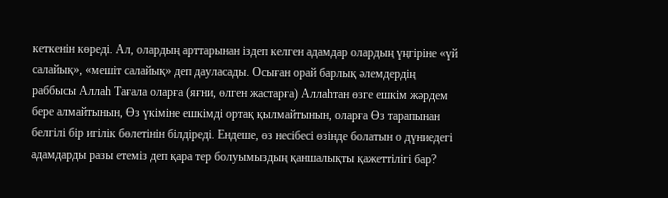кеткенін көреді. Ал, олардың арттарынан іздеп келген адамдар олардың үңгіріне «үй салайық», «мешіт салайық» деп дауласады. Осыған орай барлық әлемдердің раббысы Аллаһ Тағала оларға (яғни, өлген жастарға) Аллаһтан өзге ешкім жәрдем бере алмайтынын, Өз үкіміне ешкімді ортақ қылмайтынын, оларға Өз тарапынан белгілі бір игілік бөлетінін білдіреді. Ендеше, өз несібесі өзінде болатын о дүниедегі адамдарды разы етеміз деп қара тер болуымыздың қаншалықты қажеттілігі бар?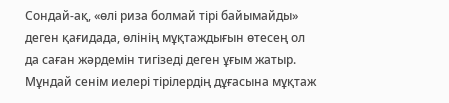Сондай-ақ, «өлі риза болмай тірі байымайды» деген қағидада, өлінің мұқтаждығын өтесең ол да саған жәрдемін тигізеді деген ұғым жатыр. Мұндай сенім иелері тірілердің дұғасына мұқтаж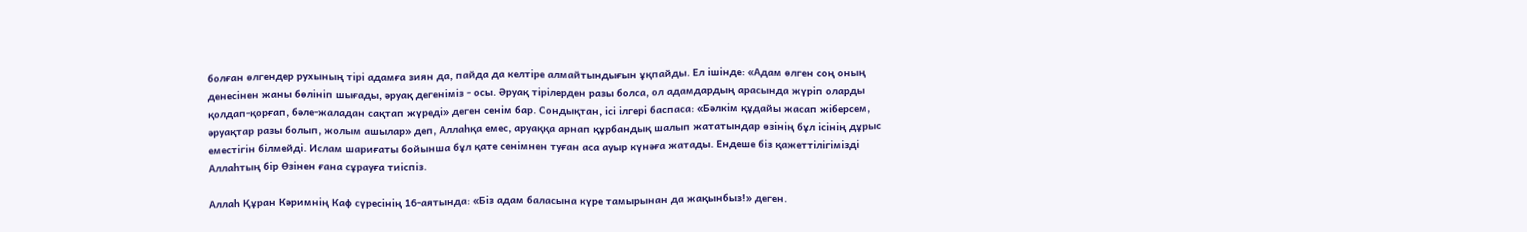болған өлгендер рухының тірі адамға зиян да, пайда да келтіре алмайтындығын ұқпайды. Ел ішінде: «Адам өлген соң оның денесінен жаны бөлініп шығады, әруақ дегеніміз - осы. Әруақ тірілерден разы болса, ол адамдардың арасында жүріп оларды қолдап-қорғап, бәле-жаладан сақтап жүреді» деген сенім бар. Сондықтан, ісі ілгері баспаса: «Бәлкім құдайы жасап жіберсем, әруақтар разы болып, жолым ашылар» деп, Аллаһқа емес, аруаққа арнап құрбандық шалып жататындар өзінің бұл ісінің дұрыс еместігін білмейді. Ислам шариғаты бойынша бұл қате сенімнен туған аса ауыр күнәға жатады. Ендеше біз қажеттілігімізді Аллаһтың бір Өзінен ғана сұрауға тиіспіз.

Аллаһ Құран Кәримнің Каф сүресінің 16-аятында: «Біз адам баласына күре тамырынан да жақынбыз!» деген.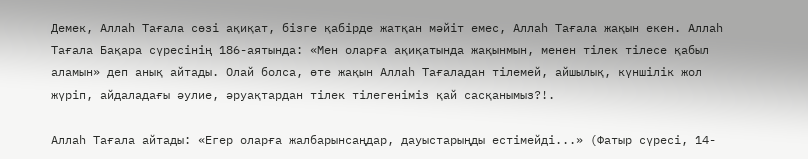Демек, Аллаһ Тағала сөзі ақиқат, бізге қабірде жатқан мәйіт емес, Аллаһ Тағала жақын екен. Аллаһ Тағала Бақара сүресінің 186-аятында: «Мен оларға ақиқатында жақынмын, менен тілек тілесе қабыл аламын» деп анық айтады. Олай болса, өте жақын Аллаһ Тағаладан тілемей, айшылық, күншілік жол жүріп, айдаладағы әулие, әруақтардан тілек тілегеніміз қай сасқанымыз?!.

Аллаһ Тағала айтады: «Егер оларға жалбарынсаңдар, дауыстарыңды естімейді...» (Фатыр сүресі, 14-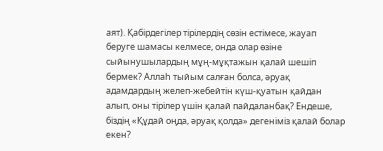аят). Қабірдегілер тірілердің сөзін естімесе, жауап беруге шамасы келмесе, онда олар өзіне сыйынушылардың мұң-мұқтажын қалай шешіп бермек? Аллаһ тыйым салған болса, әруақ адамдардың желеп-жебейтін күш-қуатын қайдан алып, оны тірілер үшін қалай пайдаланбақ? Ендеше, біздің «Құдай оңда, әруақ қолда» дегеніміз қалай болар екен?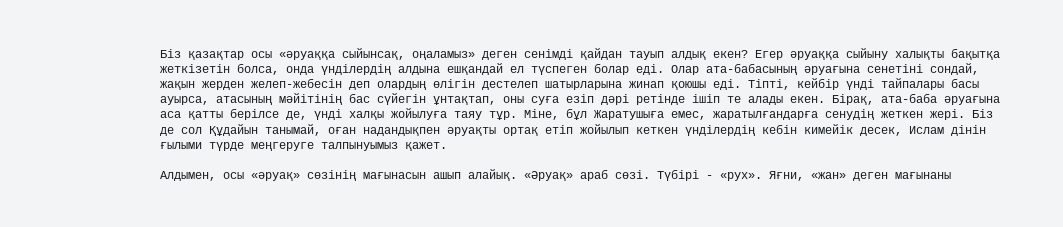Біз қазақтар осы «әруаққа сыйынсақ, оңаламыз» деген сенімді қайдан тауып алдық екен? Егер әруаққа сыйыну халықты бақытқа жеткізетін болса, онда үнділердің алдына ешқандай ел түспеген болар еді. Олар ата-бабасының әруағына сенетіні сондай, жақын жерден желеп-жебесін деп олардың өлігін дестелеп шатырларына жинап қоюшы еді. Тіпті, кейбір үнді тайпалары басы ауырса, атасының мәйітінің бас сүйегін ұнтақтап, оны суға езіп дәрі ретінде ішіп те алады екен. Бірақ, ата-баба әруағына аса қатты берілсе де, үнді халқы жойылуға таяу тұр. Міне, бұл Жаратушыға емес, жаратылғандарға сенудің жеткен жері. Біз де сол Құдайын танымай, оған надандықпен әруақты ортақ етіп жойылып кеткен үнділердің кебін кимейік десек, Ислам дінін ғылыми түрде меңгеруге талпынуымыз қажет.

Алдымен, осы «әруақ» сөзінің мағынасын ашып алайық. «Әруақ» араб сөзі. Түбірі - «рух». Яғни, «жан» деген мағынаны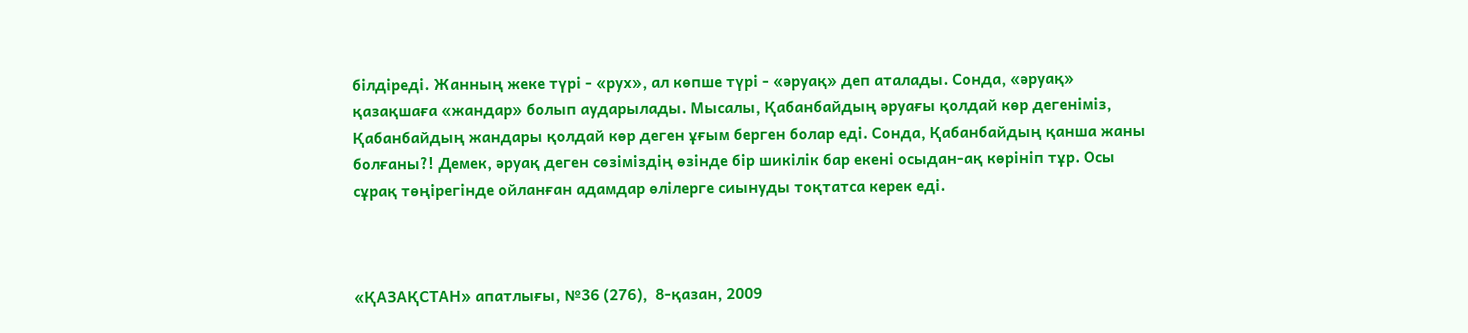білдіреді. Жанның жеке түрі - «рух», ал көпше түрі - «әруақ» деп аталады. Сонда, «әруақ» қазақшаға «жандар» болып аударылады. Мысалы, Қабанбайдың әруағы қолдай көр дегеніміз, Қабанбайдың жандары қолдай көр деген ұғым берген болар еді. Сонда, Қабанбайдың қанша жаны болғаны?! Демек, әруақ деген сөзіміздің өзінде бір шикілік бар екені осыдан-ақ көрініп тұр. Осы сұрақ төңірегінде ойланған адамдар өлілерге сиынуды тоқтатса керек еді.



«ҚАЗАҚСТАН» апатлығы, №36 (276),  8-қазан, 2009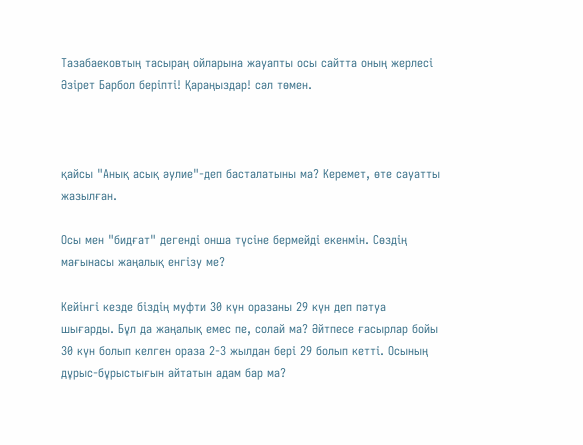Тазабаековтың тасыраң ойларына жауапты осы сайтта оның жерлесі Әзірет Барбол беріпті! Қараңыздар! сәл төмен.



қайсы "Анық асық әулие"-деп басталатыны ма? Керемет, өте сауатты жазылған.

Осы мен "бидғат" дегенді онша түсіне бермейді екенмін. Сөздің мағынасы жаңалық енгізу ме?

Кейінгі кезде біздің муфти 30 күн оразаны 29 күн деп пәтуа шығарды. Бұл да жаңалық емес пе, солай ма? Әйтпесе ғасырлар бойы 30 күн болып келген ораза 2-3 жылдан бері 29 болып кетті. Осының дұрыс-бұрыстығын айтатын адам бар ма?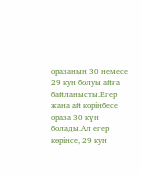оразанын 30 немесе 29 кун болуы айға байланысты.Егер жана ай корінбесе ораза 30 күн болады.Ал егер көрінсе, 29 кун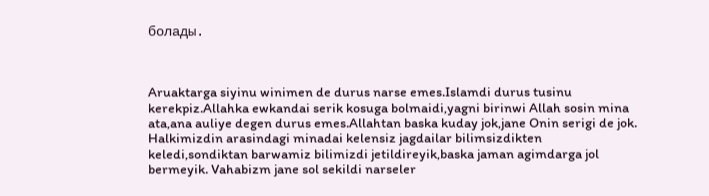болады.



Aruaktarga siyinu winimen de durus narse emes.Islamdi durus tusinu kerekpiz.Allahka ewkandai serik kosuga bolmaidi,yagni birinwi Allah sosin mina ata,ana auliye degen durus emes.Allahtan baska kuday jok,jane Onin serigi de jok. Halkimizdin arasindagi minadai kelensiz jagdailar bilimsizdikten keledi,sondiktan barwamiz bilimizdi jetildireyik,baska jaman agimdarga jol bermeyik. Vahabizm jane sol sekildi narseler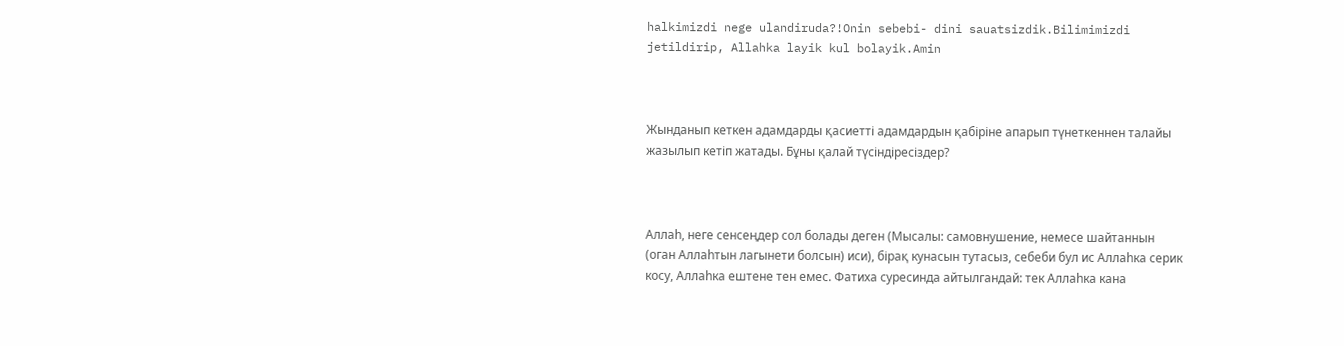halkimizdi nege ulandiruda?!Onin sebebi- dini sauatsizdik.Bilimimizdi jetildirip, Allahka layik kul bolayik.Amin



Жынданып кеткен адамдарды қасиетті адамдардын қабіріне апарып түнеткеннен талайы жазылып кетіп жатады. Бұны қалай түсіндіресіздер?



Аллаһ, неге сенсеңдер сол болады деген (Мысалы: самовнушение, немесе шайтаннын (оган Аллаһтын лагынети болсын) иси), бірақ кунасын тутасыз, себеби бул ис Аллаһка серик косу, Аллаһка ештене тен емес. Фатиха суресинда айтылгандай: тек Аллаһка кана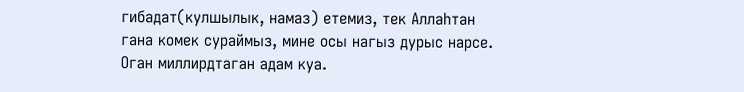гибадат(кулшылык, намаз) етемиз, тек Аллаһтан гана комек сураймыз, мине осы нагыз дурыс нарсе. Оган миллирдтаган адам куа.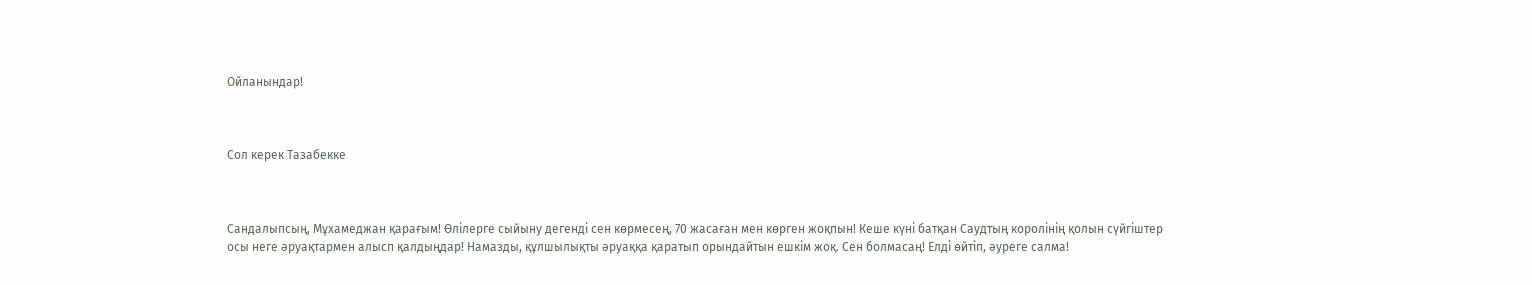Ойланындар!



Сол керек Тазабекке



Сандалыпсың, Мұхамеджан қарағым! Өлілерге сыйыну дегенді сен көрмесең, 70 жасаған мен көрген жоқпын! Кеше күні батқан Саудтың королінің қолын сүйгіштер осы неге әруақтармен алысп қалдыңдар! Намазды, құлшылықты әруаққа қаратып орындайтын ешкім жоқ. Сен болмасаң! Елді өйтіп, әуреге салма!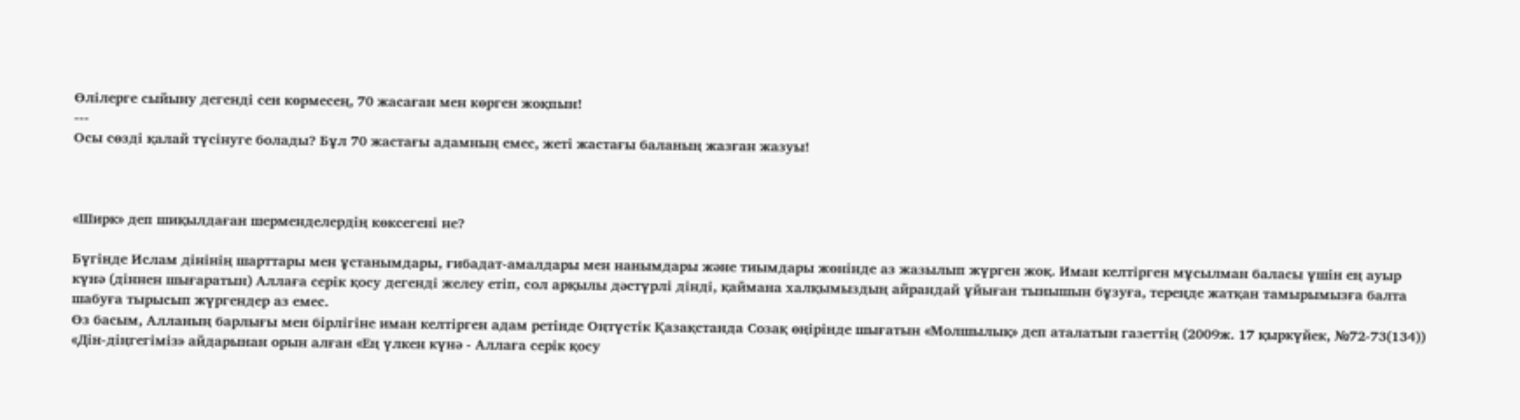Өлілерге сыйыну дегенді сен көрмесең, 70 жасаған мен көрген жоқпын!
---
Осы сөзді қалай түсінуге болады? Бұл 70 жастағы адамның емес, жеті жастағы баланың жазған жазуы!



«Ширк» деп шиқылдаған шерменделердің көксегені не?

Бүгінде Ислам дінінің шарттары мен ұстанымдары, ғибадат-амалдары мен нанымдары және тиымдары жөнінде аз жазылып жүрген жоқ. Иман келтірген мұсылман баласы үшін ең ауыр күнә (діннен шығаратын) Аллаға серік қосу дегенді желеу етіп, сол арқылы дәстүрлі дінді, қаймана халқымыздың айрандай ұйыған тынышын бұзуға, тереңде жатқан тамырымызға балта шабуға тырысып жүргендер аз емес.
Өз басым, Алланың барлығы мен бірлігіне иман келтірген адам ретінде Оңтүстік Қазақстанда Созақ өңірінде шығатын «Молшылық» деп аталатын газеттің (2009ж. 17 қыркүйек, №72-73(134)) «Дін-діңгегіміз» айдарынан орын алған «Ең үлкен күнә - Аллаға серік қосу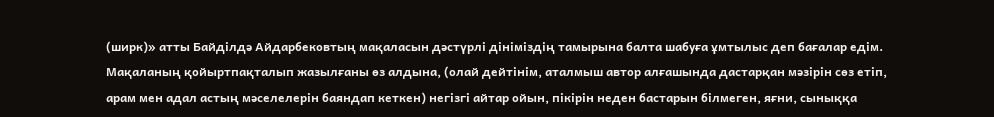(ширк)» атты Байділдә Айдарбековтың мақаласын дәстүрлі дініміздің тамырына балта шабуға ұмтылыс деп бағалар едім.
Мақаланың қойыртпақталып жазылғаны өз алдына, (олай дейтінім, аталмыш автор алғашында дастарқан мәзірін сөз етіп, арам мен адал астың мәселелерін баяндап кеткен) негізгі айтар ойын, пікірін неден бастарын білмеген, яғни, сыныққа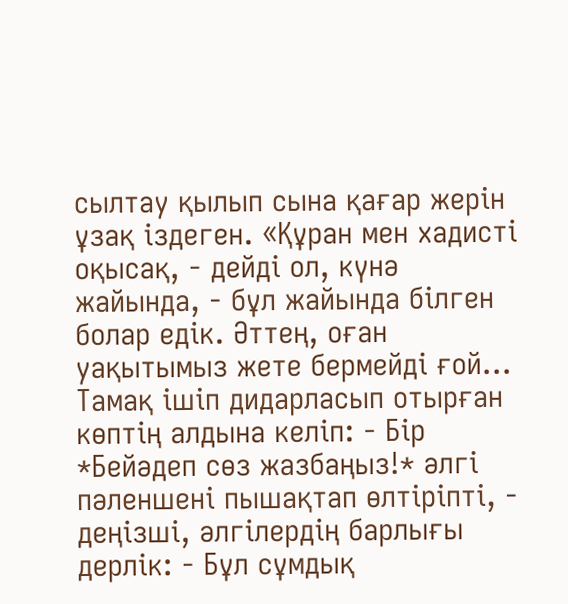сылтау қылып сына қағар жерін ұзақ іздеген. «Құран мен хадисті оқысақ, - дейді ол, күнә жайында, - бұл жайында білген болар едік. Әттең, оған уақытымыз жете бермейді ғой... Тамақ ішіп дидарласып отырған көптің алдына келіп: - Бір *Бейәдеп сөз жазбаңыз!* әлгі пәленшені пышақтап өлтіріпті, - деңізші, әлгілердің барлығы дерлік: - Бұл сұмдық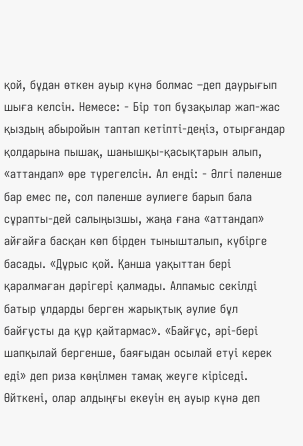қой, бұдан өткен ауыр күнә болмас –деп даурығып шыға келсін. Немесе: - Бір топ бұзақылар жап-жас қыздың абыройын таптап кетіпті-деңіз, отырғандар қолдарына пышақ, шанышқы-қасықтарын алып, «аттандап» өре түрегелсін. Ал енді: - Әлгі пәленше бар емес пе, сол пәленше әулиеге барып бала сұрапты-дей салыңызшы, жаңа ғана «аттандап» айғайға басқан көп бірден тынышталып, күбірге басады. «Дұрыс қой. Қанша уақыттан бері қаралмаған дәрігері қалмады. Алпамыс секілді батыр ұлдарды берген жарықтық әулие бұл байғұсты да құр қайтармас». «Байғұс, әрі-бері шапқылай бергенше, баяғыдан осылай етуі керек еді» деп риза көңілмен тамақ жеуге кіріседі. Өйткені, олар алдыңғы екеуін ең ауыр күнә деп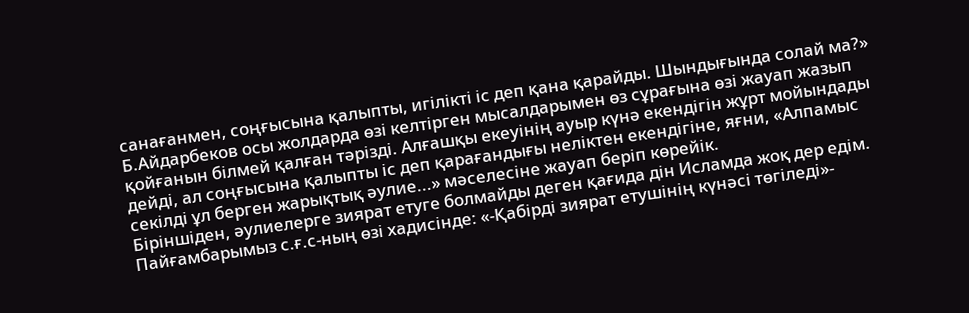санағанмен, соңғысына қалыпты, игілікті іс деп қана қарайды. Шындығында солай ма?»
Б.Айдарбеков осы жолдарда өзі келтірген мысалдарымен өз сұрағына өзі жауап жазып қойғанын білмей қалған тәрізді. Алғашқы екеуінің ауыр күнә екендігін жұрт мойындады дейді, ал соңғысына қалыпты іс деп қарағандығы неліктен екендігіне, яғни, «Алпамыс секілді ұл берген жарықтық әулие...» мәселесіне жауап беріп көрейік.
Біріншіден, әулиелерге зиярат етуге болмайды деген қағида дін Исламда жоқ дер едім. Пайғамбарымыз с.ғ.с-ның өзі хадисінде: «-Қабірді зиярат етушінің күнәсі төгіледі»-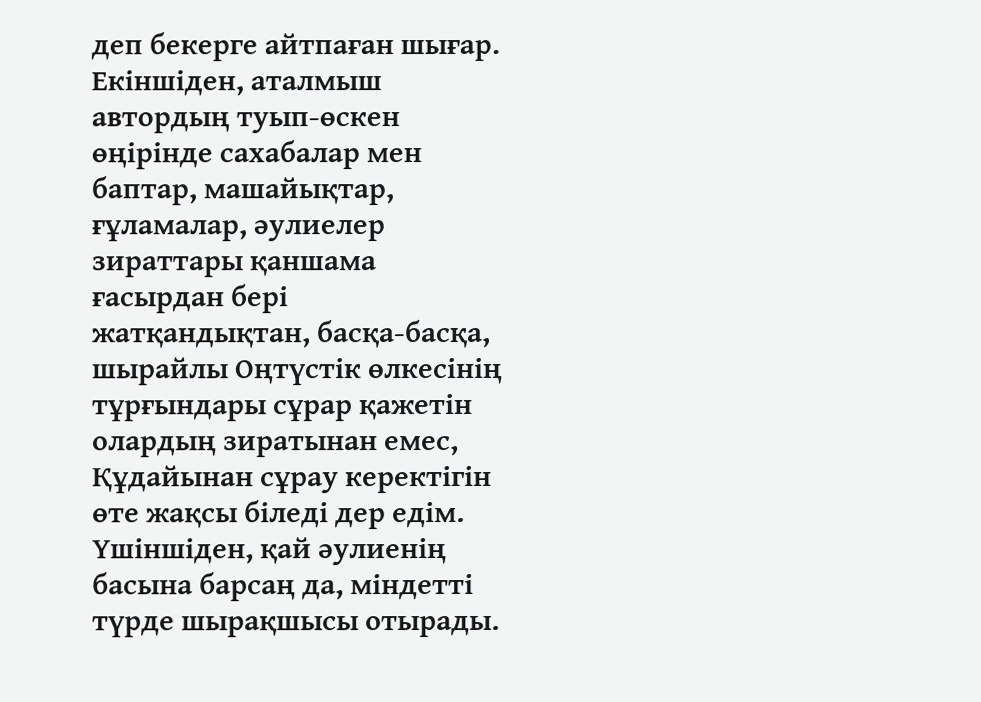деп бекерге айтпаған шығар.
Екіншіден, аталмыш автордың туып-өскен өңірінде сахабалар мен баптар, машайықтар, ғұламалар, әулиелер зираттары қаншама ғасырдан бері жатқандықтан, басқа-басқа, шырайлы Оңтүстік өлкесінің тұрғындары сұрар қажетін олардың зиратынан емес, Құдайынан сұрау керектігін өте жақсы біледі дер едім.
Үшіншіден, қай әулиенің басына барсаң да, міндетті түрде шырақшысы отырады.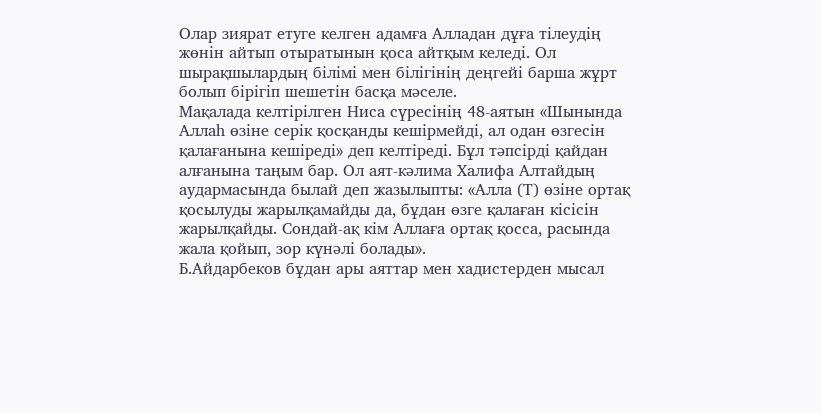Олар зиярат етуге келген адамға Алладан дұға тілеудің жөнін айтып отыратынын қоса айтқым келеді. Ол шырақшылардың білімі мен білігінің деңгейі барша жұрт болып бірігіп шешетін басқа мәселе.
Мақалада келтірілген Ниса сүресінің 48-аятын «Шынында Аллаһ өзіне серік қосқанды кешірмейді, ал одан өзгесін қалағанына кешіреді» деп келтіреді. Бұл тәпсірді қайдан алғанына таңым бар. Ол аят-кәлима Халифа Алтайдың аудармасында былай деп жазылыпты: «Алла (Т) өзіне ортақ қосылуды жарылқамайды да, бұдан өзге қалаған кісісін жарылқайды. Сондай-ақ кім Аллаға ортақ қосса, расында жала қойып, зор күнәлі болады».
Б.Айдарбеков бұдан ары аяттар мен хадистерден мысал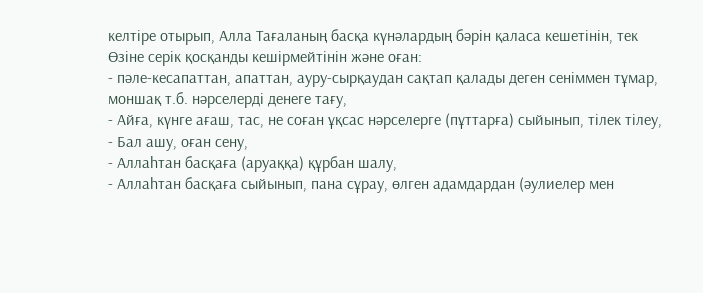келтіре отырып, Алла Тағаланың басқа күнәлардың бәрін қаласа кешетінін, тек Өзіне серік қосқанды кешірмейтінін және оған:
- пәле-кесапаттан, апаттан, ауру-сырқаудан сақтап қалады деген сеніммен тұмар, моншақ т.б. нәрселерді денеге тағу,
- Айға, күнге ағаш, тас, не соған ұқсас нәрселерге (пұттарға) сыйынып, тілек тілеу,
- Бал ашу, оған сену,
- Аллаһтан басқаға (аруаққа) құрбан шалу,
- Аллаһтан басқаға сыйынып, пана сұрау, өлген адамдардан (әулиелер мен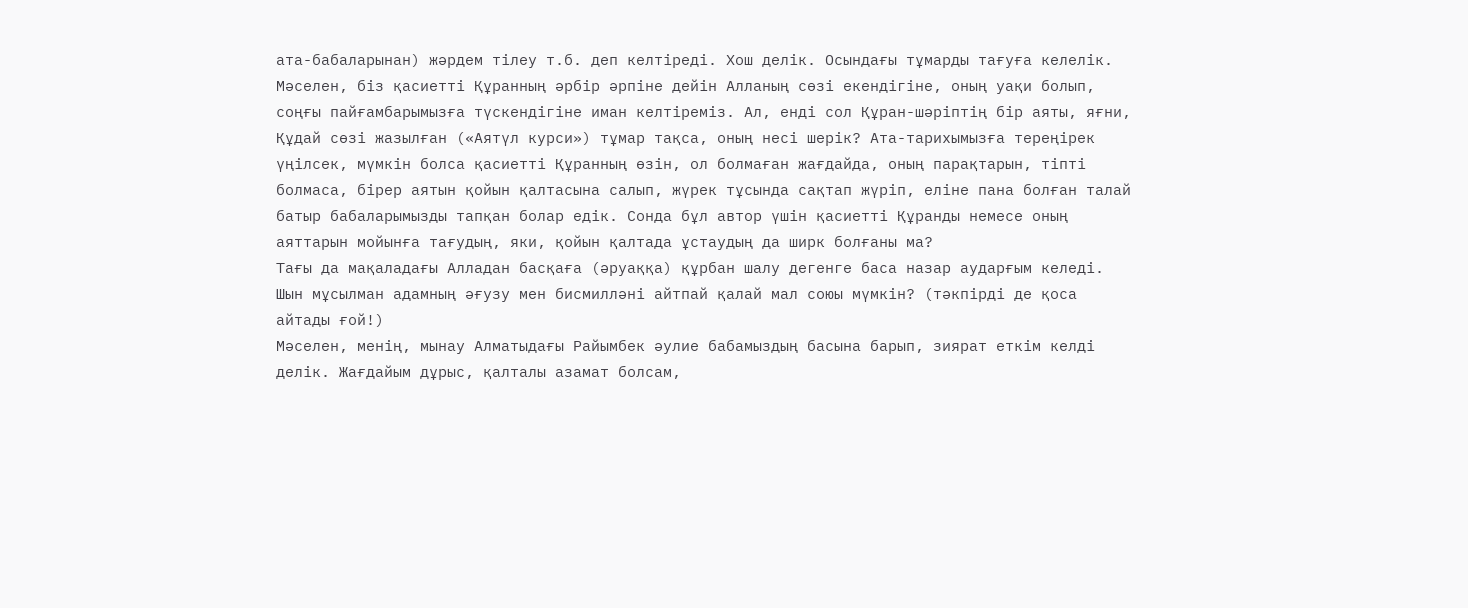ата-бабаларынан) жәрдем тілеу т.б. деп келтіреді. Хош делік. Осындағы тұмарды тағуға келелік.
Мәселен, біз қасиетті Құранның әрбір әрпіне дейін Алланың сөзі екендігіне, оның уақи болып, соңғы пайғамбарымызға түскендігіне иман келтіреміз. Ал, енді сол Құран-шәріптің бір аяты, яғни, Құдай сөзі жазылған («Аятүл курси») тұмар тақса, оның несі шерік? Ата-тарихымызға тереңірек үңілсек, мүмкін болса қасиетті Құранның өзін, ол болмаған жағдайда, оның парақтарын, тіпті болмаса, бірер аятын қойын қалтасына салып, жүрек тұсында сақтап жүріп, еліне пана болған талай батыр бабаларымызды тапқан болар едік. Сонда бұл автор үшін қасиетті Құранды немесе оның аяттарын мойынға тағудың, яки, қойын қалтада ұстаудың да ширк болғаны ма?
Тағы да мақаладағы Алладан басқаға (әруаққа) құрбан шалу дегенге баса назар аударғым келеді. Шын мұсылман адамның әғузу мен бисмилләні айтпай қалай мал союы мүмкін? (тәкпірді де қоса айтады ғой!)
Мәселен, менің, мынау Алматыдағы Райымбек әулие бабамыздың басына барып, зиярат еткім келді делік. Жағдайым дұрыс, қалталы азамат болсам,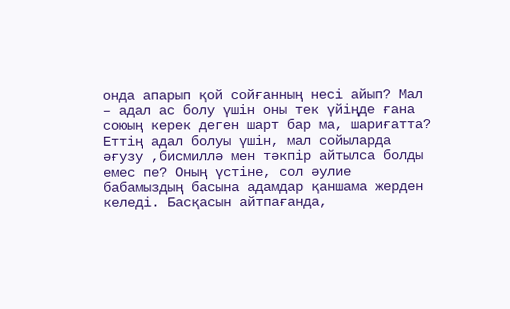онда апарып қой сойғанның несі айып? Мал – адал ас болу үшін оны тек үйіңде ғана союың керек деген шарт бар ма, шариғатта? Еттің адал болуы үшін, мал сойыларда әғузу ,бисмиллә мен тәкпір айтылса болды емес пе? Оның үстіне, сол әулие бабамыздың басына адамдар қаншама жерден келеді. Басқасын айтпағанда,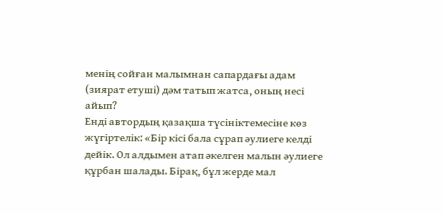менің сойған малымнан сапардағы адам (зиярат етуші) дәм татып жатса, оның несі айып?
Енді автордың қазақша түсініктемесіне көз жүгіртелік: «Бір кісі бала сұрап әулиеге келді дейік. Ол алдымен атап әкелген малын әулиеге құрбан шалады. Бірақ, бұл жерде мал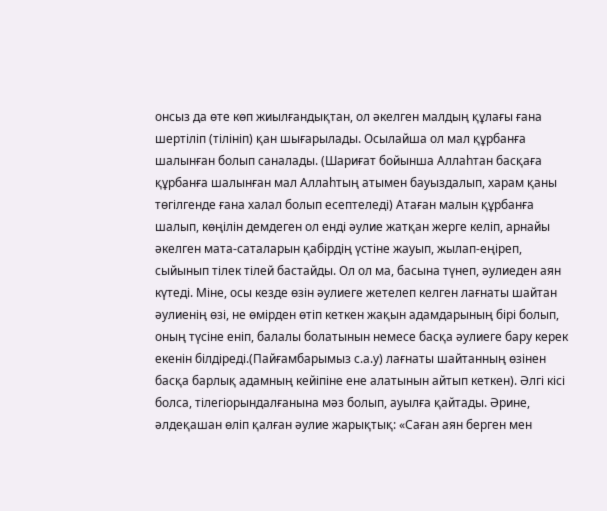онсыз да өте көп жиылғандықтан, ол әкелген малдың құлағы ғана шертіліп (тілініп) қан шығарылады. Осылайша ол мал құрбанға шалынған болып саналады. (Шариғат бойынша Аллаһтан басқаға құрбанға шалынған мал Аллаһтың атымен бауыздалып, харам қаны төгілгенде ғана халал болып есептеледі) Атаған малын құрбанға шалып, көңілін демдеген ол енді әулие жатқан жерге келіп, арнайы әкелген мата-саталарын қабірдің үстіне жауып, жылап-еңіреп, сыйынып тілек тілей бастайды. Ол ол ма, басына түнеп, әулиеден аян күтеді. Міне, осы кезде өзін әулиеге жетелеп келген лағнаты шайтан әулиенің өзі, не өмірден өтіп кеткен жақын адамдарының бірі болып, оның түсіне еніп, балалы болатынын немесе басқа әулиеге бару керек екенін білдіреді.(Пайғамбарымыз с.а.у) лағнаты шайтанның өзінен басқа барлық адамның кейіпіне ене алатынын айтып кеткен). Әлгі кісі болса, тілегіорындалғанына мәз болып, ауылға қайтады. Әрине, әлдеқашан өліп қалған әулие жарықтық: «Саған аян берген мен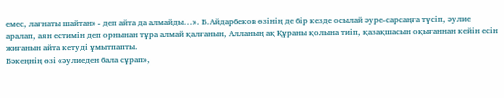емес, лағнаты шайтан» - деп айта да алмайды...». Б.Айдарбеков өзінің де бір кезде осылай әуре-сарсаңға түсіп, әулие аралап, аян естимін деп орнынан тұра алмай қалғанын, Алланың ақ Құраны қолына тиіп, қазақшасын оқығаннан кейін есін жиғанын айта кетуді ұмытпапты.
Бәкеңнің өзі «әулиеден бала сұрап»,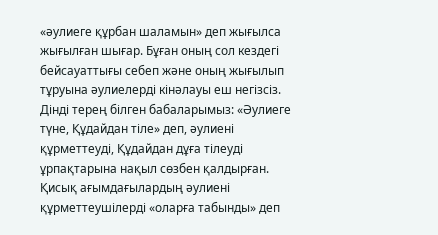«әулиеге құрбан шаламын» деп жығылса жығылған шығар. Бұған оның сол кездегі бейсауаттығы себеп және оның жығылып тұруына әулиелерді кінәлауы еш негізсіз. Дінді терең білген бабаларымыз: «Әулиеге түне, Құдайдан тіле» деп, әулиені құрметтеуді, Құдайдан дұға тілеуді ұрпақтарына нақыл сөзбен қалдырған. Қисық ағымдағылардың әулиені құрметтеушілерді «оларға табынды» деп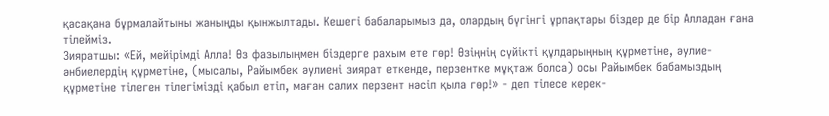қасақана бұрмалайтыны жаныңды қынжылтады. Кешегі бабаларымыз да, олардың бүгінгі ұрпақтары біздер де бір Алладан ғана тілейміз.
Зияратшы: «Ей, мейірімді Алла! Өз фазылыңмен біздерге рахым ете гөр! Өзіңнің сүйікті құлдарыңның құрметіне, әулие-әнбиелердің құрметіне, (мысалы, Райымбек әулиені зиярат еткенде, перзентке мұқтаж болса) осы Райымбек бабамыздың құрметіне тілеген тілегімізді қабыл етіп, маған салих перзент нәсіп қыла гөр!» - деп тілесе керек-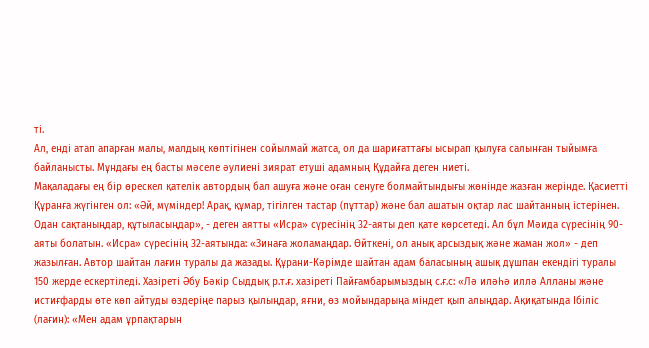ті.
Ал, енді атап апарған малы, малдың көптігінен сойылмай жатса, ол да шариғаттағы ысырап қылуға салынған тыйымға байланысты. Мұндағы ең басты мәселе әулиені зиярат етуші адамның Құдайға деген ниеті.
Мақаладағы ең бір өрескел қателік автордың бал ашуға және оған сенуге болмайтындығы жөнінде жазған жерінде. Қасиетті Құранға жүгінген ол: «Әй, мүміндер! Арақ, құмар, тігілген тастар (пұттар) және бал ашатын оқтар лас шайтанның істерінен. Одан сақтаныңдар, құтыласыңдар», - деген аятты «Исра» сүресінің 32-аяты деп қате көрсетеді. Ал бұл Мәида сүресінің 90-аяты болатын. «Исра» сүресінің 32-аятында: «Зинаға жоламаңдар. Өйткені, ол анық арсыздық және жаман жол» - деп жазылған. Автор шайтан лағин туралы да жазады. Құрани-Кәрімде шайтан адам баласының ашық дұшпан екендігі туралы 150 жерде ескертіледі. Хазіреті Әбу Бәкір Сыддық р.т.ғ. хазіреті Пайғамбарымыздың с.ғ.с: «Лә иләһә иллә Алланы және истиғфарды өте көп айтуды өздеріңе парыз қылыңдар, яғни, өз мойындарыңа міндет қып алыңдар. Ақиқатында Ібіліс (лағин): «Мен адам ұрпақтарын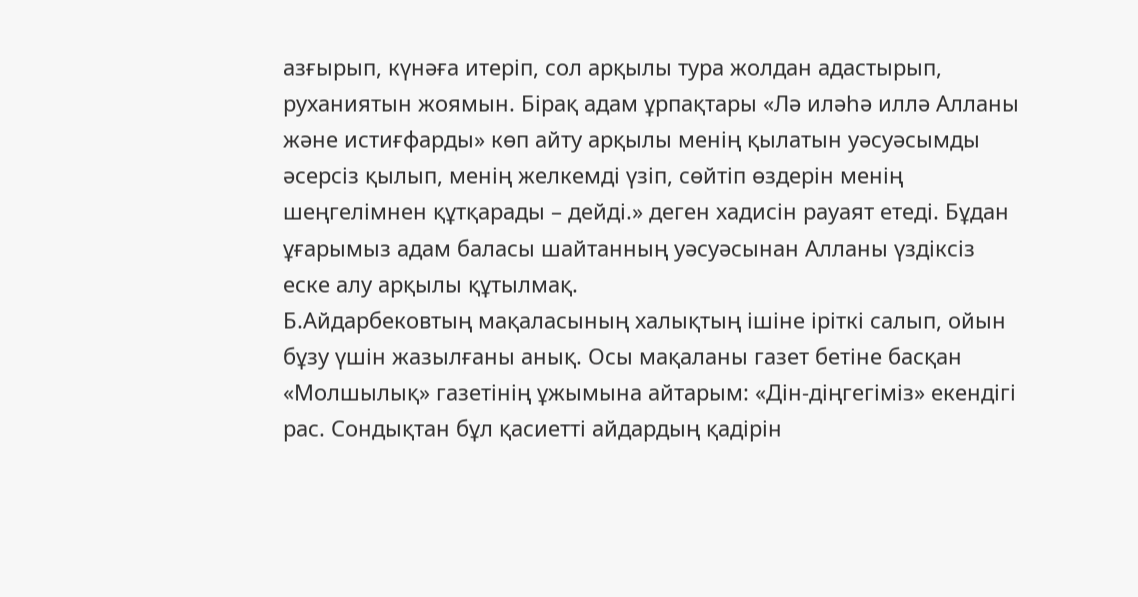азғырып, күнәға итеріп, сол арқылы тура жолдан адастырып, руханиятын жоямын. Бірақ адам ұрпақтары «Лә иләһә иллә Алланы және истиғфарды» көп айту арқылы менің қылатын уәсуәсымды әсерсіз қылып, менің желкемді үзіп, сөйтіп өздерін менің шеңгелімнен құтқарады – дейді.» деген хадисін рауаят етеді. Бұдан ұғарымыз адам баласы шайтанның уәсуәсынан Алланы үздіксіз еске алу арқылы құтылмақ.
Б.Айдарбековтың мақаласының халықтың ішіне іріткі салып, ойын бұзу үшін жазылғаны анық. Осы мақаланы газет бетіне басқан «Молшылық» газетінің ұжымына айтарым: «Дін-діңгегіміз» екендігі рас. Сондықтан бұл қасиетті айдардың қадірін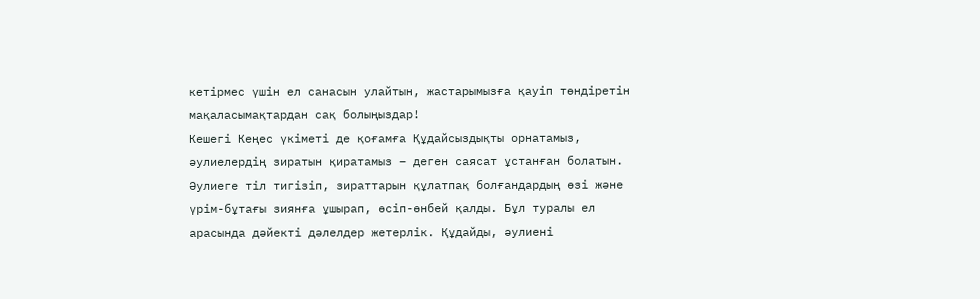кетірмес үшін ел санасын улайтын, жастарымызға қауіп төндіретін мақаласымақтардан сақ болыңыздар!
Кешегі Кеңес үкіметі де қоғамға Құдайсыздықты орнатамыз, әулиелердің зиратын қиратамыз – деген саясат ұстанған болатын. Әулиеге тіл тигізіп, зираттарын құлатпақ болғандардың өзі және үрім-бұтағы зиянға ұшырап, өсіп-өнбей қалды. Бұл туралы ел арасында дәйекті дәлелдер жетерлік. Құдайды, әулиені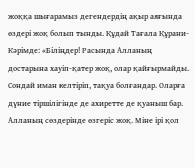жоққа шығарамыз дегендердің ақыр аяғында өздері жоқ болып тынды. Құдай Тағала Құрани-Кәрімде: «Біліңдер! Расында Алланың достарына хауіп-қатер жоқ, олар қайғырмайды. Сондай иман келтіріп, тақуа болғандар. Оларға дүние тіршілігінде де ахиретте де қуаныш бар. Алланың сөздерінде өзгеріс жоқ. Міне ірі қол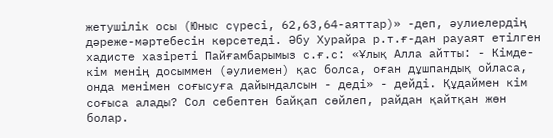жетушілік осы (Юныс сүресі, 62,63,64-аяттар)» -деп, әулиелердің дәреже-мәртебесін көрсетеді. Әбу Хурайра р.т.ғ-дан рауаят етілген хадисте хазіреті Пайғамбарымыз с.ғ.с: «Ұлық Алла айтты: - Кімде-кім менің досыммен (әулиемен) қас болса, оған дұшпандық ойласа, онда менімен соғысуға дайындалсын - деді» - дейді. Құдаймен кім соғыса алады? Сол себептен байқап сөйлеп, райдан қайтқан жөн болар.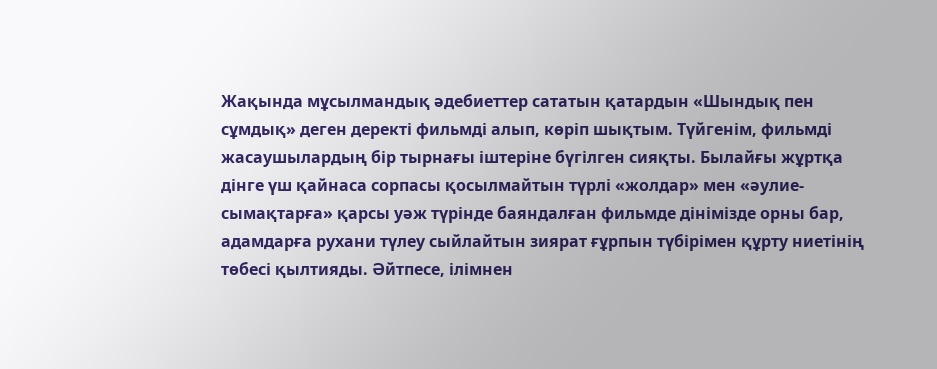Жақында мұсылмандық әдебиеттер сататын қатардын «Шындық пен сұмдық» деген деректі фильмді алып, көріп шықтым. Түйгенім, фильмді жасаушылардың бір тырнағы іштеріне бүгілген сияқты. Былайғы жұртқа дінге үш қайнаса сорпасы қосылмайтын түрлі «жолдар» мен «әулие-сымақтарға» қарсы уәж түрінде баяндалған фильмде дінімізде орны бар, адамдарға рухани түлеу сыйлайтын зиярат ғұрпын түбірімен құрту ниетінің төбесі қылтияды. Әйтпесе, ілімнен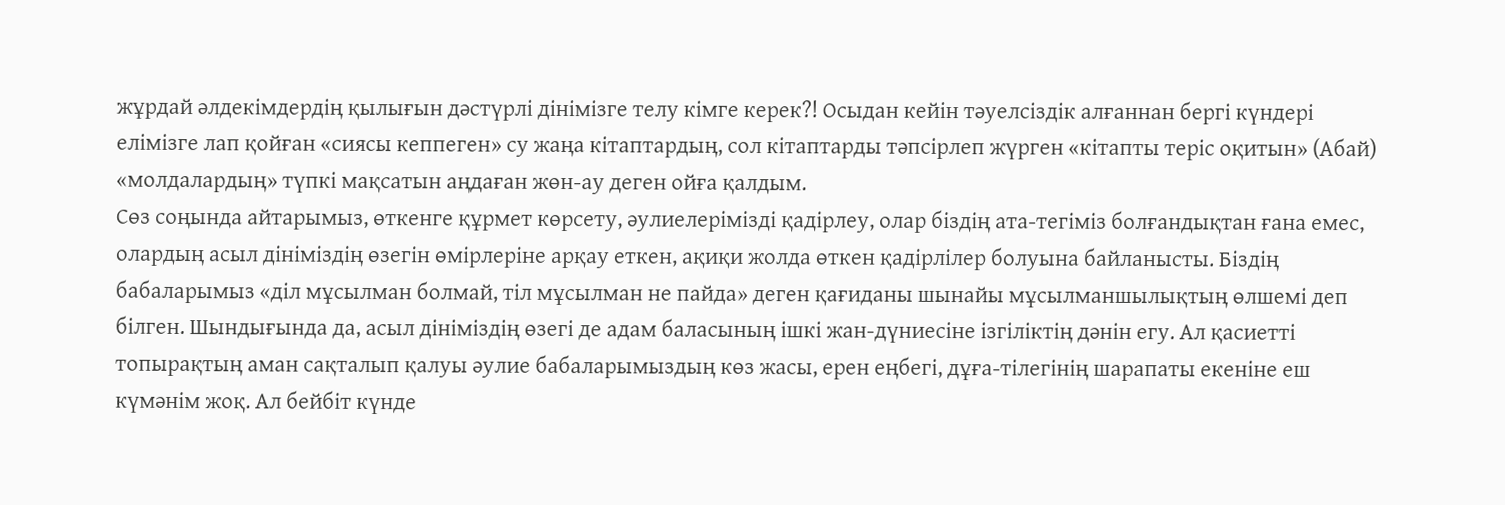жұрдай әлдекімдердің қылығын дәстүрлі дінімізге телу кімге керек?! Осыдан кейін тәуелсіздік алғаннан бергі күндері елімізге лап қойған «сиясы кеппеген» су жаңа кітаптардың, сол кітаптарды тәпсірлеп жүрген «кітапты теріс оқитын» (Абай) «молдалардың» түпкі мақсатын аңдаған жөн-ау деген ойға қалдым.
Сөз соңында айтарымыз, өткенге құрмет көрсету, әулиелерімізді қадірлеу, олар біздің ата-тегіміз болғандықтан ғана емес, олардың асыл дініміздің өзегін өмірлеріне арқау еткен, ақиқи жолда өткен қадірлілер болуына байланысты. Біздің бабаларымыз «діл мұсылман болмай, тіл мұсылман не пайда» деген қағиданы шынайы мұсылманшылықтың өлшемі деп білген. Шындығында да, асыл дініміздің өзегі де адам баласының ішкі жан-дүниесіне ізгіліктің дәнін егу. Ал қасиетті топырақтың аман сақталып қалуы әулие бабаларымыздың көз жасы, ерен еңбегі, дұға-тілегінің шарапаты екеніне еш күмәнім жоқ. Ал бейбіт күнде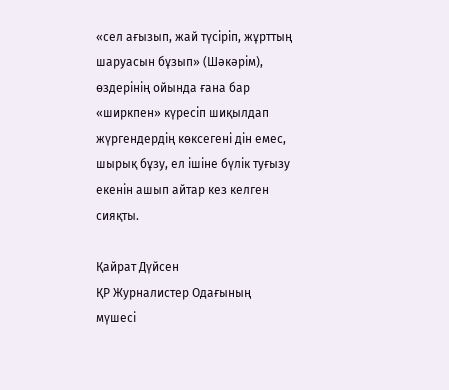«сел ағызып, жай түсіріп, жұрттың шаруасын бұзып» (Шәкәрім), өздерінің ойында ғана бар «ширкпен» күресіп шиқылдап жүргендердің көксегені дін емес, шырық бұзу, ел ішіне бүлік туғызу екенін ашып айтар кез келген сияқты.

Қайрат Дүйсен
ҚР Журналистер Одағының мүшесі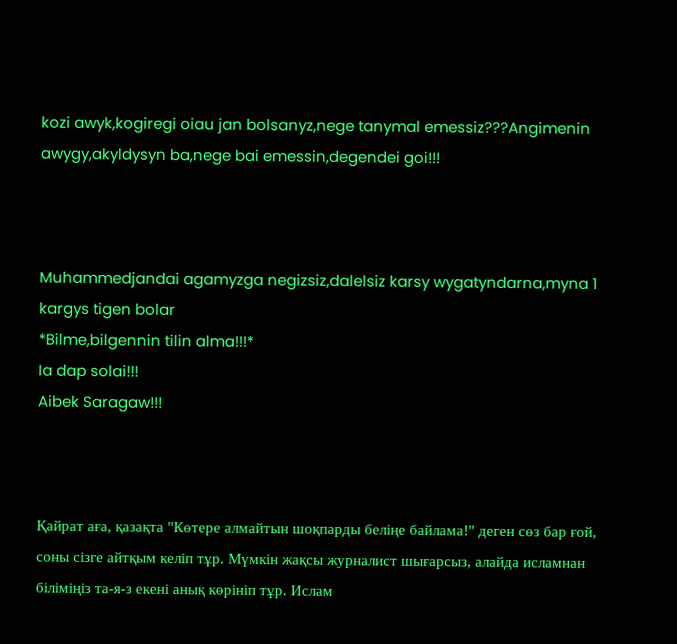kozi awyk,kogiregi oiau jan bolsanyz,nege tanymal emessiz???Angimenin awygy,akyldysyn ba,nege bai emessin,degendei goi!!!



Muhammedjandai agamyzga negizsiz,dalelsiz karsy wygatyndarna,myna 1 kargys tigen bolar
*Bilme,bilgennin tilin alma!!!*
Ia dap solai!!!
Aibek Saragaw!!!



Қайрат аға, қазақта "Көтере алмайтын шоқпарды беліңе байлама!" деген сөз бар ғой, соны сізге айтқым келіп тұр. Мүмкін жақсы журналист шығарсыз, алайда исламнан біліміңіз та-я-з екені анық көрініп тұр. Ислам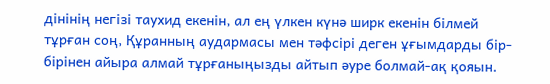дінінің негізі таухид екенін, ал ең үлкен күнә ширк екенін білмей тұрған соң, Құранның аудармасы мен тәфсірі деген ұғымдарды бір-бірінен айыра алмай тұрғаныңызды айтып әуре болмай-ақ қояын.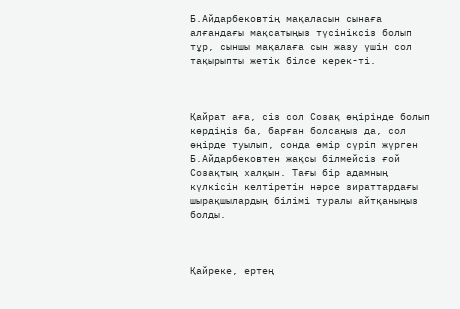Б.Айдарбековтің мақаласын сынаға алғандағы мақсатыңыз түсініксіз болып тұр, сыншы мақалаға сын жазу үшін сол тақырыпты жетік білсе керек-ті.



Қайрат аға, сіз сол Созақ өңірінде болып көрдіңіз ба, барған болсаңыз да, сол өңірде туылып, сонда өмір сүріп жүрген Б.Айдарбековтен жақсы білмейсіз ғой Созақтың халқын. Тағы бір адамның күлкісін келтіретін нәрсе зираттардағы шырақшылардың білімі туралы айтқаныңыз болды.



Қайреке, ертең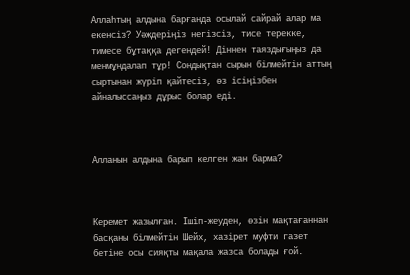Аллаһтың алдына барғанда осылай сайрай алар ма екенсіз? Уәждеріңіз негізсіз, тисе терекке, тимесе бұтаққа дегендей! Діннен таяздығыңыз да менмұндалап тұр! Сондықтан сырын білмейтін аттың сыртынан жүріп қайтесіз, өз ісіңізбен айналыссаңыз дұрыс болар еді.



Алланын алдына барып келген жан барма?



Керемет жазылған. Ішіп-жеуден, өзін мақтағаннан басқаны білмейтін Шейх, хазірет муфти газет бетіне осы сияқты мақала жазса болады ғой.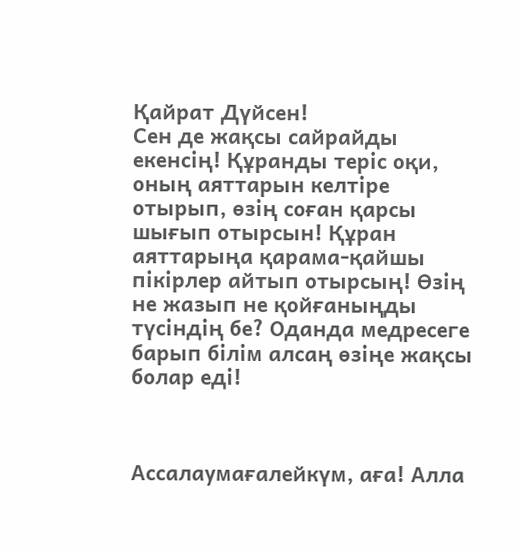Қайрат Дүйсен!
Сен де жақсы сайрайды екенсің! Құранды теріс оқи, оның аяттарын келтіре отырып, өзің соған қарсы шығып отырсын! Құран аяттарыңа қарама-қайшы пікірлер айтып отырсың! Өзің не жазып не қойғаныңды түсіндің бе? Оданда медресеге барып білім алсаң өзіңе жақсы болар еді!



Ассалаумағалейкүм, аға! Алла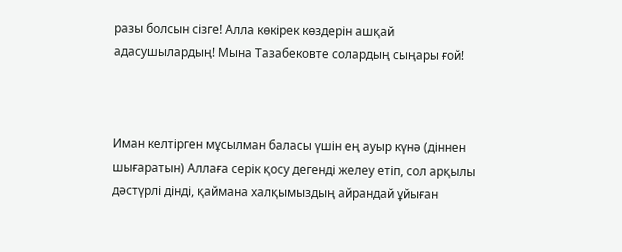разы болсын сізге! Алла көкірек көздерін ашқай адасушылардың! Мына Тазабековте солардың сыңары ғой!



Иман келтірген мұсылман баласы үшін ең ауыр күнә (діннен шығаратын) Аллаға серік қосу дегенді желеу етіп, сол арқылы дәстүрлі дінді, қаймана халқымыздың айрандай ұйыған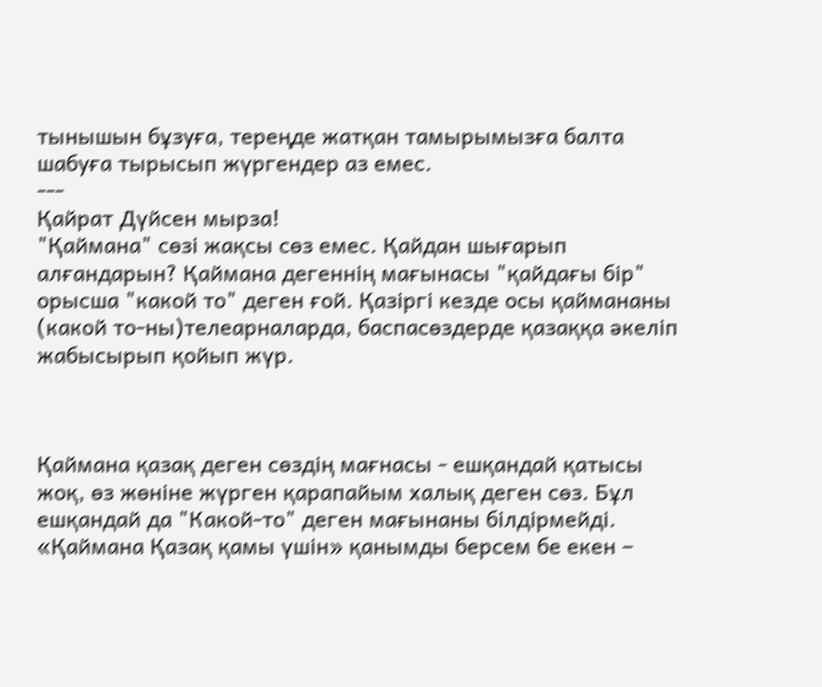тынышын бұзуға, тереңде жатқан тамырымызға балта шабуға тырысып жүргендер аз емес.
---
Қайрат Дүйсен мырза!
"Қаймана" сөзі жақсы сөз емес. Қайдан шығарып алғандарын? Қаймана дегеннің мағынасы "қайдағы бір" орысша "какой то" деген ғой. Қазіргі кезде осы қаймананы (какой то-ны)телеарналарда, баспасөздерде қазаққа әкеліп жабысырып қойып жүр.



Қаймана қазақ деген сөздің мағнасы - ешқандай қатысы жоқ, өз жөніне жүрген қарапайым халық деген сөз. Бұл ешқандай да "Какой-то" деген мағынаны білдірмейді.
«Қаймана Қазақ қамы үшін» қанымды берсем бе екен –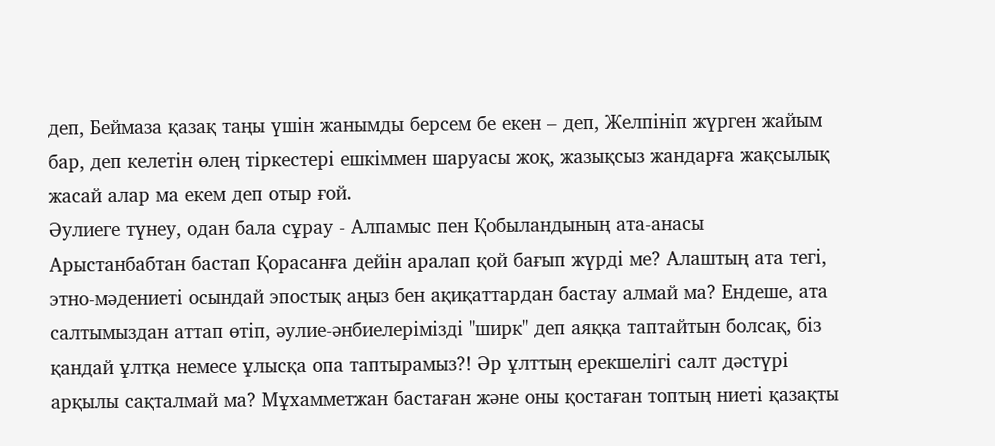деп, Беймаза қазақ таңы үшін жанымды берсем бе екен – деп, Желпініп жүрген жайым бар, деп келетін өлең тіркестері ешкіммен шаруасы жоқ, жазықсыз жандарға жақсылық жасай алар ма екем деп отыр ғой.
Әулиеге түнеу, одан бала сұрау - Алпамыс пен Қобыландының ата-анасы Арыстанбабтан бастап Қорасанға дейін аралап қой бағып жүрді ме? Алаштың ата тегі, этно-мәдениеті осындай эпостық аңыз бен ақиқаттардан бастау алмай ма? Ендеше, ата салтымыздан аттап өтіп, әулие-әнбиелерімізді "ширк" деп аяққа таптайтын болсақ, біз қандай ұлтқа немесе ұлысқа опа таптырамыз?! Әр ұлттың ерекшелігі салт дәстүрі арқылы сақталмай ма? Мұхамметжан бастаған және оны қостаған топтың ниеті қазақты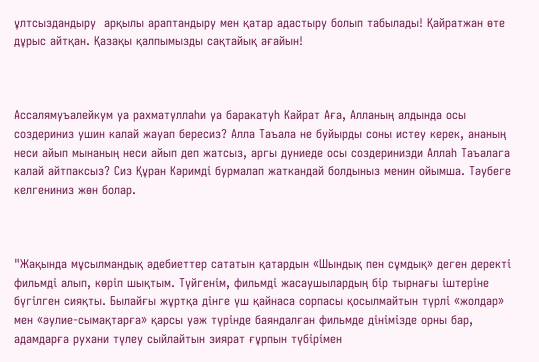ұлтсыздандыру  арқылы араптандыру мен қатар адастыру болып табылады! Қайратжан өте дұрыс айтқан. Қазақы қалпымызды сақтайық ағайын!



Ассалямуъалейкум уа рахматуллаhи уа баракатуh Кайрат Аға, Алланың алдында осы создериниз ушин калай жауап бересиз? Алла Таъала не буйырды соны истеу керек, ананың неси айып мынаның неси айып деп жатсыз, аргы дуниеде осы создеринизди Аллаһ Таъалага калай айтпаксыз? Сиз Құран Кәримді бурмалап жаткандай болдыныз менин ойымша. Тәубеге келгениниз жөн болар.



"Жақында мұсылмандық әдебиеттер сататын қатардын «Шындық пен сұмдық» деген деректі фильмді алып, көріп шықтым. Түйгенім, фильмді жасаушылардың бір тырнағы іштеріне бүгілген сияқты. Былайғы жұртқа дінге үш қайнаса сорпасы қосылмайтын түрлі «жолдар» мен «әулие-сымақтарға» қарсы уәж түрінде баяндалған фильмде дінімізде орны бар, адамдарға рухани түлеу сыйлайтын зиярат ғұрпын түбірімен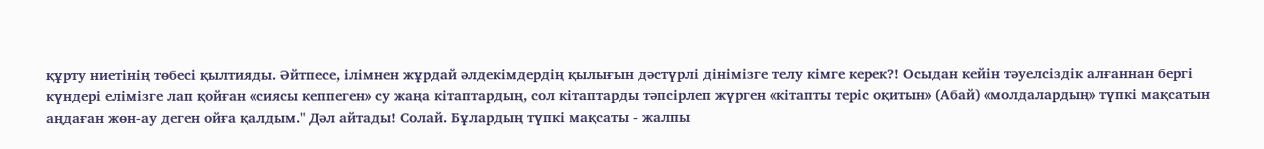құрту ниетінің төбесі қылтияды. Әйтпесе, ілімнен жұрдай әлдекімдердің қылығын дәстүрлі дінімізге телу кімге керек?! Осыдан кейін тәуелсіздік алғаннан бергі күндері елімізге лап қойған «сиясы кеппеген» су жаңа кітаптардың, сол кітаптарды тәпсірлеп жүрген «кітапты теріс оқитын» (Абай) «молдалардың» түпкі мақсатын аңдаған жөн-ау деген ойға қалдым." Дәл айтады! Солай. Бұлардың түпкі мақсаты - жалпы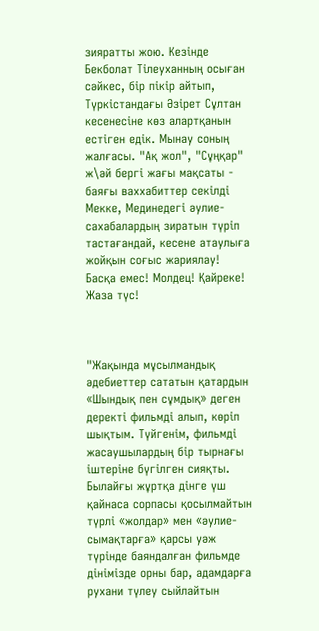зияратты жою. Кезінде Бекболат Тілеуханның осыған сәйкес, бір пікір айтып, Түркістандағы Әзірет Сұлтан кесенесіне көз алартқанын естіген едік. Мынау соның жалғасы. "Ақ жол", "Сұңқар" ж\әй бергі жағы мақсаты - баяғы ваххабиттер секілді Мекке, Мединедегі әулие-сахабалардың зиратын түріп тастағандай, кесене атаулыға жойқын соғыс жариялау! Басқа емес! Молдец! Қайреке! Жаза түс!



"Жақында мұсылмандық әдебиеттер сататын қатардын «Шындық пен сұмдық» деген деректі фильмді алып, көріп шықтым. Түйгенім, фильмді жасаушылардың бір тырнағы іштеріне бүгілген сияқты. Былайғы жұртқа дінге үш қайнаса сорпасы қосылмайтын түрлі «жолдар» мен «әулие-сымақтарға» қарсы уәж түрінде баяндалған фильмде дінімізде орны бар, адамдарға рухани түлеу сыйлайтын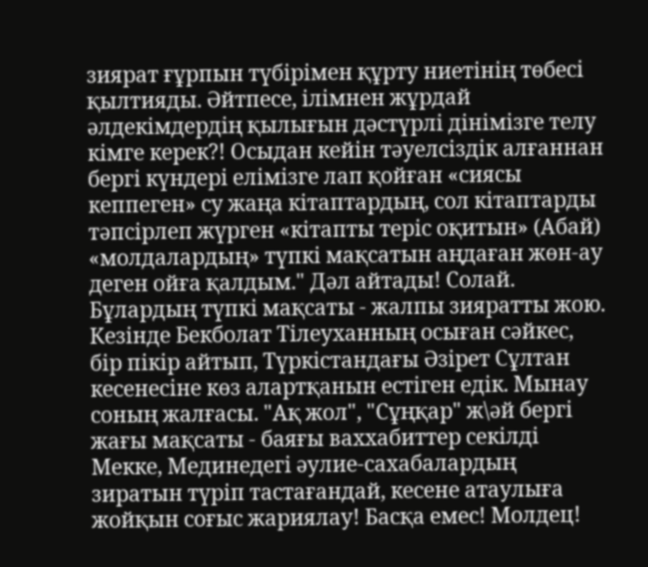зиярат ғұрпын түбірімен құрту ниетінің төбесі қылтияды. Әйтпесе, ілімнен жұрдай әлдекімдердің қылығын дәстүрлі дінімізге телу кімге керек?! Осыдан кейін тәуелсіздік алғаннан бергі күндері елімізге лап қойған «сиясы кеппеген» су жаңа кітаптардың, сол кітаптарды тәпсірлеп жүрген «кітапты теріс оқитын» (Абай) «молдалардың» түпкі мақсатын аңдаған жөн-ау деген ойға қалдым." Дәл айтады! Солай. Бұлардың түпкі мақсаты - жалпы зияратты жою. Кезінде Бекболат Тілеуханның осыған сәйкес, бір пікір айтып, Түркістандағы Әзірет Сұлтан кесенесіне көз алартқанын естіген едік. Мынау соның жалғасы. "Ақ жол", "Сұңқар" ж\әй бергі жағы мақсаты - баяғы ваххабиттер секілді Мекке, Мединедегі әулие-сахабалардың зиратын түріп тастағандай, кесене атаулыға жойқын соғыс жариялау! Басқа емес! Молдец!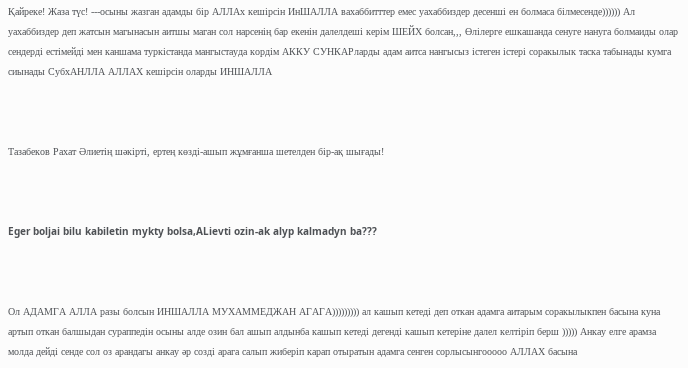Қайреке! Жаза түс! ---осыны жазган адамды бір АЛЛАх кешірсін ИнШАЛЛА вахаббитттер емес уахаббиздер десенші ен болмаса білмесенде)))))) Ал уахаббиздер деп жатсын магынасын аитшы маган сол нарсенің бар екенін далелдеші керім ШЕЙХ болсан,,, Өлілерге ешкашанда сенуге нануга болмаиды олар сендерді естімейді мен каншама туркістанда мангыстауда кордім АККУ СУНКАРларды адам аитса нангысыз істеген істері соракылык таска табынады кумга сиынады СубхАНЛЛА АЛЛАХ кешірсін оларды ИНШАЛЛА



Тазабеков Рахат Әлиетің шәкірті, ертең көзді-ашып жұмғанша шетелден бір-ақ шығады!



Eger boljai bilu kabiletin mykty bolsa,ALievti ozin-ak alyp kalmadyn ba???



Ол АДАМГА АЛЛА разы болсын ИНШАЛЛА МУХАММЕДЖАН АГАГА))))))))) ал кашып кетеді деп откан адамга аитарым соракылыкпен басына куна артып откан балшыдан сураппедін осыны алде озин бал ашып алдынба кашып кетеді дегенді кашып кетеріне далел келтіріп берш ))))) Анкау елге арамза молда дейді сенде сол оз арандагы анкау әр созді арага салып жиберіп карап отыратын адамга сенген сорлысынгооооо АЛЛАХ басына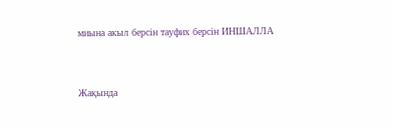миына акыл берсін тауфих берсін ИНШАЛЛА



Жақында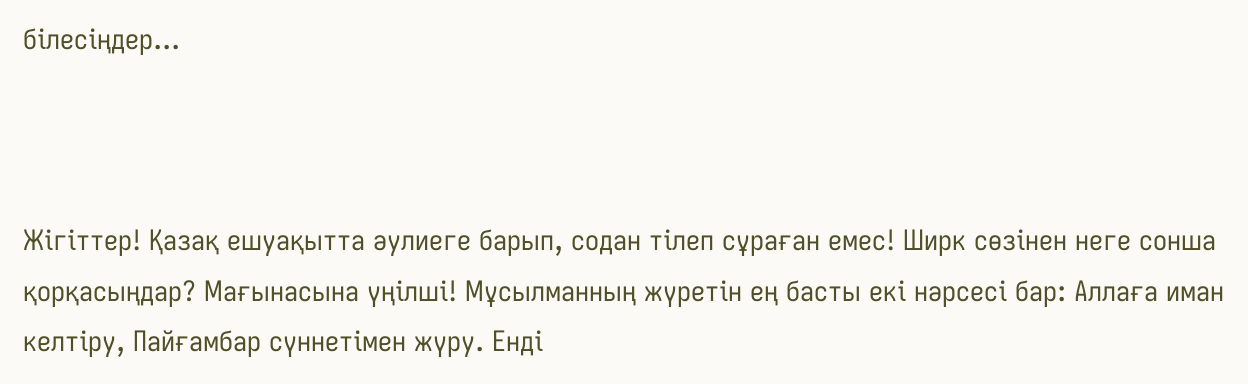білесіңдер...



Жігіттер! Қазақ ешуақытта әулиеге барып, содан тілеп сұраған емес! Ширк сөзінен неге сонша қорқасыңдар? Мағынасына үңілші! Мұсылманның жүретін ең басты екі нәрсесі бар: Аллаға иман келтіру, Пайғамбар сүннетімен жүру. Енді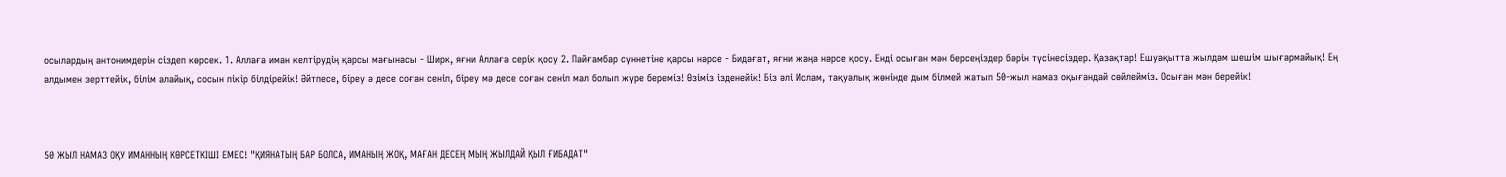осылардың антонимдерін сіздеп көрсек. 1. Аллаға иман келтірудің қарсы мағынасы - Ширк, яғни Аллаға серік қосу 2. Пайғамбар сүннетіне қарсы нәрсе - Бидағат, яғни жаңа нәрсе қосу. Енді осыған мән берсеңіздер бәрін түсінесіздер. Қазақтар! Ешуақытта жылдам шешім шығармайық! Ең алдымен зерттейік, білім алайық, сосын пікір білдірейік! Әйтпесе, біреу ә десе соған сеніп, біреу мә десе соған сеніп мал болып жүре береміз! Өзіміз ізденейік! Біз әлі Ислам, тақуалық жөнінде дым білмей жатып 50-жыл намаз оқығандай сөйлейміз. Осыған мән берейік!



50 ЖЫЛ НАМАЗ ОҚУ ИМАННЫҢ КӨРСЕТКІШІ ЕМЕС! "ҚИЯНАТЫҢ БАР БОЛСА, ИМАНЫҢ ЖОҚ, МАҒАН ДЕСЕҢ МЫҢ ЖЫЛДАЙ ҚЫЛ ҒИБАДАТ"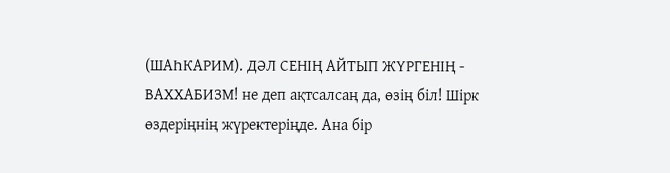(ШАҺКАРИМ). ДӘЛ СЕНІҢ АЙТЫП ЖҮРГЕНІҢ - ВАХХАБИЗМ! не деп ақтсалсаң да, өзің біл! Шірк өздеріңнің жүректеріңде. Ана бір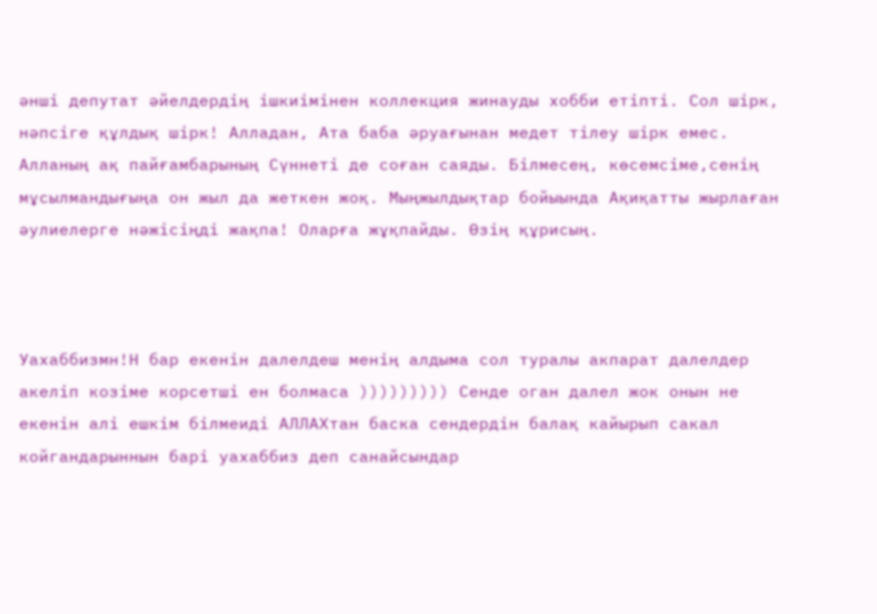әнші депутат әйелдердің ішкиімінен коллекция жинауды хобби етіпті. Сол шірк, нәпсіге құлдық шірк! Алладан, Ата баба әруағынан медет тілеу шірк емес. Алланың ақ пайғамбарының Сүннеті де соған саяды. Білмесең, көсемсіме,сенің мұсылмандығыңа он жыл да жеткен жоқ. Мыңжылдықтар бойыында Ақиқатты жырлаған әулиелерге нәжісіңді жақпа! Оларға жұқпайды. Өзің құрисың.



Уахаббизмн!Н бар екенін далелдеш менің алдыма сол туралы акпарат далелдер акеліп козіме корсетші ен болмаса ))))))))) Сенде оган далел жок онын не екенін алі ешкім білмеиді АЛЛАХтан баска сендердін балақ кайырып сакал койгандарыннын барі уахаббиз деп санайсындар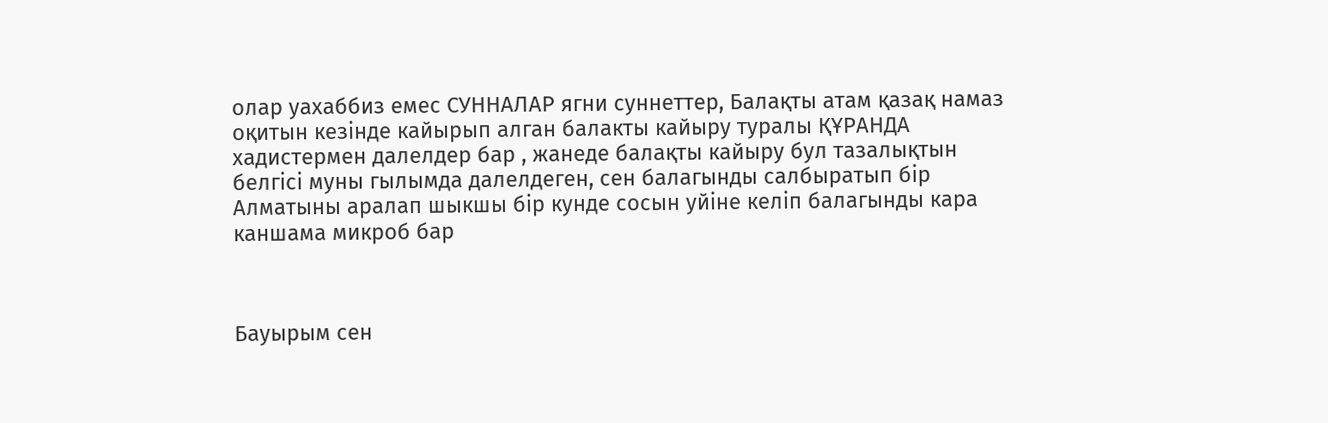олар уахаббиз емес СУННАЛАР ягни суннеттер, Балақты атам қазақ намаз оқитын кезінде кайырып алган балакты кайыру туралы ҚҰРАНДА хадистермен далелдер бар , жанеде балақты кайыру бул тазалықтын белгісі муны гылымда далелдеген, сен балагынды салбыратып бір Алматыны аралап шыкшы бір кунде сосын уйіне келіп балагынды кара каншама микроб бар



Бауырым сен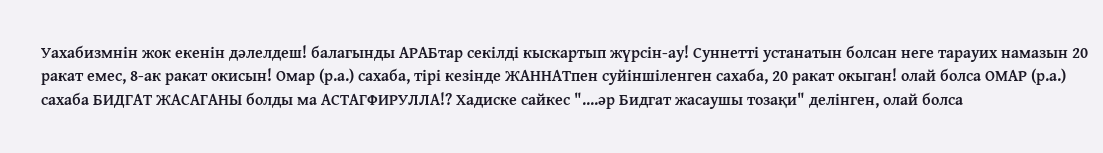Уахабизмнін жок екенін дәлелдеш! балагынды АРАБтар секілді кыскартып жүрсін-ау! Суннетті устанатын болсан неге тарауих намазын 20 ракат емес, 8-ак ракат окисын! Омар (р.а.) сахаба, тірі кезінде ЖАННАТпен суйіншіленген сахаба, 20 ракат окыган! олай болса ОМАР (р.а.) сахаба БИДГАТ ЖАСАГАНЫ болды ма АСТАГФИРУЛЛА!? Хадиске сайкес "....әр Бидгат жасаушы тозақи" делінген, олай болса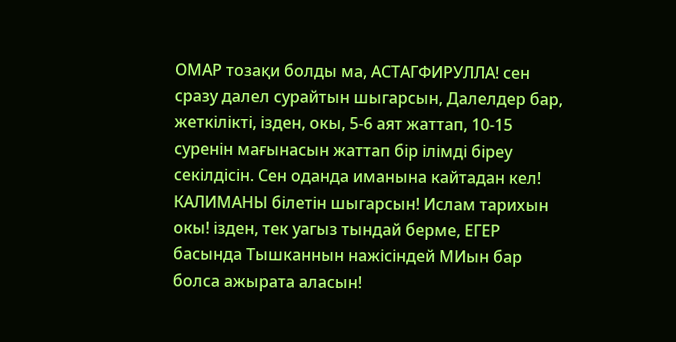ОМАР тозақи болды ма, АСТАГФИРУЛЛА! сен сразу далел сурайтын шыгарсын, Далелдер бар, жеткілікті, ізден, окы, 5-6 аят жаттап, 10-15 суренін мағынасын жаттап бір ілімді біреу секілдісін. Сен оданда иманына кайтадан кел! КАЛИМАНЫ білетін шыгарсын! Ислам тарихын окы! ізден, тек уагыз тындай берме, ЕГЕР басында Тышканнын нажісіндей МИын бар болса ажырата аласын!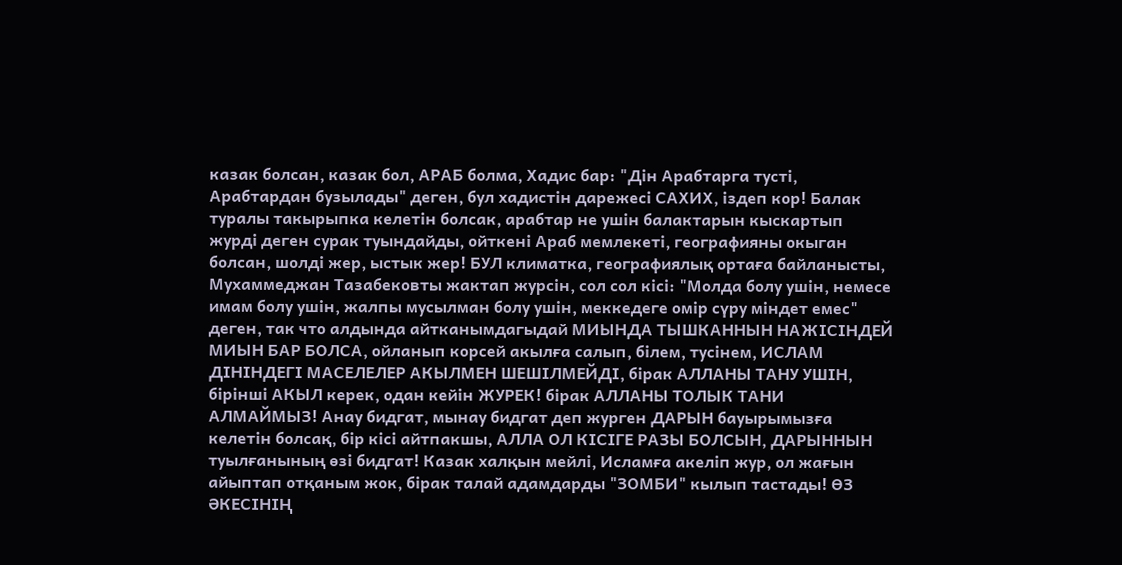казак болсан, казак бол, АРАБ болма, Хадис бар: "Дін Арабтарга тусті, Арабтардан бузылады" деген, бул хадистін дарежесі САХИХ, іздеп кор! Балак туралы такырыпка келетін болсак, арабтар не ушін балактарын кыскартып журді деген сурак туындайды, ойткені Араб мемлекеті, географияны окыган болсан, шолді жер, ыстык жер! БУЛ климатка, географиялық ортаға байланысты, Мухаммеджан Тазабековты жактап журсін, сол сол кісі: "Молда болу ушін, немесе имам болу ушін, жалпы мусылман болу ушін, меккедеге омір сүру міндет емес" деген, так что алдында айтканымдагыдай МИЫНДА ТЫШКАННЫН НАЖІСІНДЕЙ МИЫН БАР БОЛСА, ойланып корсей акылға салып, білем, тусінем, ИСЛАМ ДІНІНДЕГІ МАСЕЛЕЛЕР АКЫЛМЕН ШЕШІЛМЕЙДІ, бірак АЛЛАНЫ ТАНУ УШІН, бірінші АКЫЛ керек, одан кейін ЖУРЕК! бірак АЛЛАНЫ ТОЛЫК ТАНИ АЛМАЙМЫЗ! Анау бидгат, мынау бидгат деп журген ДАРЫН бауырымызға келетін болсақ, бір кісі айтпакшы, АЛЛА ОЛ КІСІГЕ РАЗЫ БОЛСЫН, ДАРЫННЫН туылғанының өзі бидгат! Казак халқын мейлі, Исламға акеліп жур, ол жағын айыптап отқаным жок, бірак талай адамдарды "ЗОМБИ" кылып тастады! ӨЗ ӘКЕСІНІҢ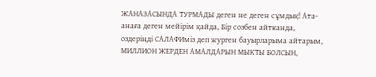ЖАНАЗАСЫНДА ТУРМАДЫ деген не деген сұмдық! Ата-анаға деген мейірім қайда, Бір созбен айтканда, оздеріңді САЛАФИміз деп журген бауырларыма айтарым, МИЛЛИОН ЖЕРДЕН АМАЛДАРЫН МЫКТЫ БОЛСЫН,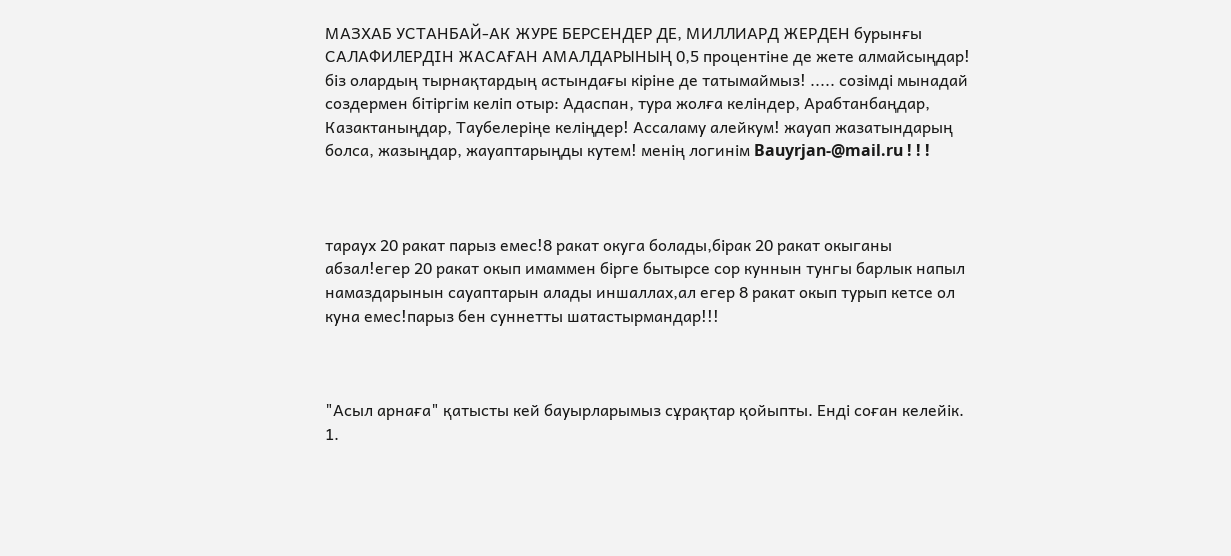МАЗХАБ УСТАНБАЙ-АК ЖУРЕ БЕРСЕНДЕР ДЕ, МИЛЛИАРД ЖЕРДЕН бурынғы САЛАФИЛЕРДІН ЖАСАҒАН АМАЛДАРЫНЫҢ 0,5 процентіне де жете алмайсыңдар! біз олардың тырнақтардың астындағы кіріне де татымаймыз! ..... созімді мынадай создермен бітіргім келіп отыр: Адаспан, тура жолға келіндер, Арабтанбаңдар, Казактаныңдар, Таубелеріңе келіңдер! Ассаламу алейкум! жауап жазатындарың болса, жазыңдар, жауаптарыңды кутем! менің логинім Bauyrjan-@mail.ru ! ! !



тараух 20 ракат парыз емес!8 ракат окуга болады,бірак 20 ракат окыганы абзал!егер 20 ракат окып имаммен бірге бытырсе сор куннын тунгы барлык напыл намаздарынын сауаптарын алады иншаллах,ал егер 8 ракат окып турып кетсе ол куна емес!парыз бен суннетты шатастырмандар!!!



"Асыл арнаға" қатысты кей бауырларымыз сұрақтар қойыпты. Енді соған келейік.
1.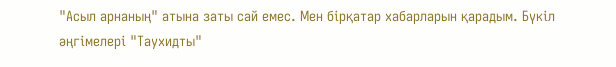"Асыл арнаның" атына заты сай емес. Мен бірқатар хабарларын қарадым. Бүкіл әңгімелері "Таухидты"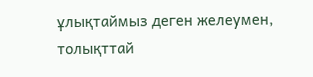ұлықтаймыз деген желеумен, толықттай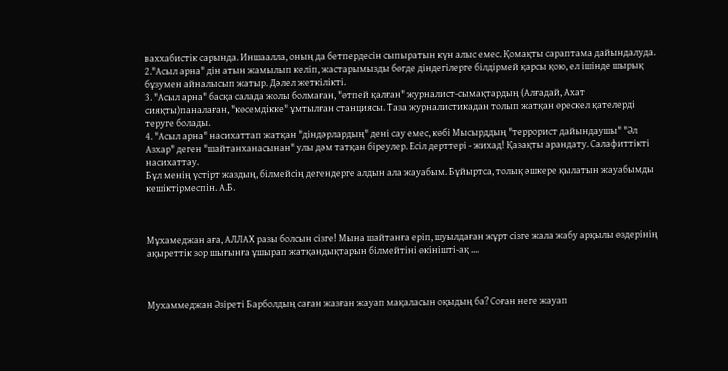ваххабистік сарында. Иншаалла, оның да бетпердесін сыпыратын күн алыс емес. Қомақты сараптама дайындалуда.
2."Асыл арна" дін атын жамылып келіп, жастарымызды бөгде діндегілерге білдірмей қарсы қою, ел ішінде шырық бұзумен айналысып жатыр. Дәлел жеткілікті.
3. "Асыл арна" басқа салада жолы болмаған, "өтпей қалған" журналист-сымақтардың (Алғадай, Ахат сияқты)паналаған, "көсемдікке" ұмтылған станциясы. Таза журналистикадан толып жатқан өрескел қателерді теруге болады.
4. "Асыл арна" насихаттап жатқан "діндәрлардың" дені сау емес, көбі Мысырддың "террорист дайындаушы" "Әл Азхар" деген "шайтанханасынан" улы дәм татқан біреулер. Есіл дерттері - жихад! Қазақты арандату. Салафиттікті насихаттау.
Бұл менің үстірт жаздың, білмейсің дегендерге алдын ала жауабым. Бұйыртса, толық әшкере қылатын жауабымды кешіктірмеспін. А.Б.



Мұхамеджан аға, АЛЛАХ разы болсын сізге! Мына шайтанға еріп, шуылдаған жұрт сізге жала жабу арқылы өздерінің ақыреттік зор шығынға ұшырап жатқандықтарын білмейтіні өкінішті-ақ ....



Мухаммеджан Әзіреті Барболдың саған жазған жауап мақаласын оқыдың ба? Соған неге жауап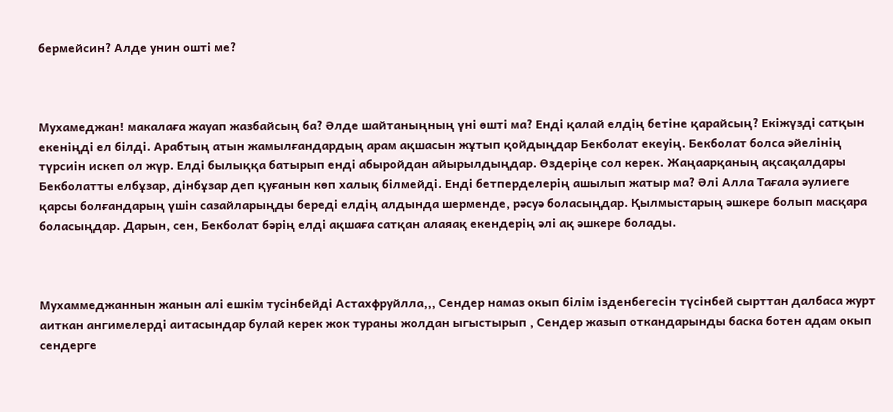бермейсин? Алде унин ошті ме?



Мухамеджан! макалаға жауап жазбайсың ба? Әлде шайтаныңның үні өшті ма? Енді қалай елдің бетіне қарайсың? Екіжүзді сатқын екеніңді ел білді. Арабтың атын жамылғандардың арам ақшасын жұтып қойдыңдар Бекболат екеуің. Бекболат болса әйелінің түрсиін искеп ол жүр. Елді былыққа батырып енді абыройдан айырылдыңдар. Өздеріңе сол керек. Жаңаарқаның ақсақалдары Бекболатты елбұзар, дінбұзар деп қуғанын көп халық білмейді. Енді бетперделерің ашылып жатыр ма? Әлі Алла Тағала әулиеге қарсы болғандарың үшін сазайларыңды береді елдің алдында шерменде, рәсуә боласыңдар. Қылмыстарың әшкере болып масқара боласыңдар. Дарын, сен, Бекболат бәрің елді ақшаға сатқан алаяақ екендерің әлі ақ әшкере болады.



Мухаммеджаннын жанын алі ешкім тусінбейді Астахфруйлла,,, Сендер намаз окып білім ізденбегесін түсінбей сырттан далбаса журт аиткан ангимелерді аитасындар булай керек жок тураны жолдан ыгыстырып , Сендер жазып откандарынды баска ботен адам окып сендерге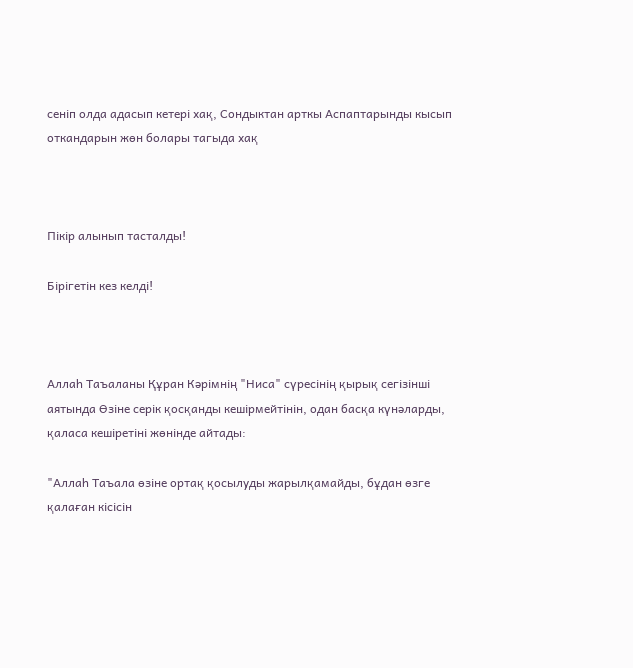сеніп олда адасып кетері хақ, Сондыктан арткы Аспаптарынды кысып откандарын жөн болары тагыда хақ



Пікір алынып тасталды!

Бірігетін кез келді!



Аллаһ Таъаланы Құран Кәрімнің "Ниса" сүресінің қырық сегізінші аятында Өзіне серік қосқанды кешірмейтінін, одан басқа күнәларды, қаласа кешіретіні жөнінде айтады:

"Аллаһ Таъала өзіне ортақ қосылуды жарылқамайды, бұдан өзге қалаған кісісін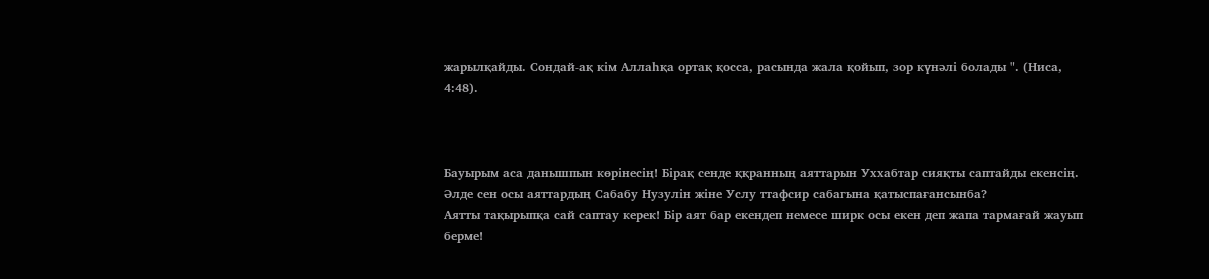жарылқайды. Сондай-ақ кім Аллаһқа ортақ қосса, расында жала қойып, зор күнәлі болады ". (Ниса, 4:48).



Бауырым аса данышпын көрінесің! Бірақ сенде ққранның аяттарын Уххабтар сияқты саптайды екенсің. Әлде сен осы аяттардың Сабабу Нузулін жіне Услу ттафсир сабагына қатыспағансынба?
Аятты тақырыпқа сай саптау керек! Бір аят бар екендеп немесе ширк осы екен деп жапа тармағай жауып берме!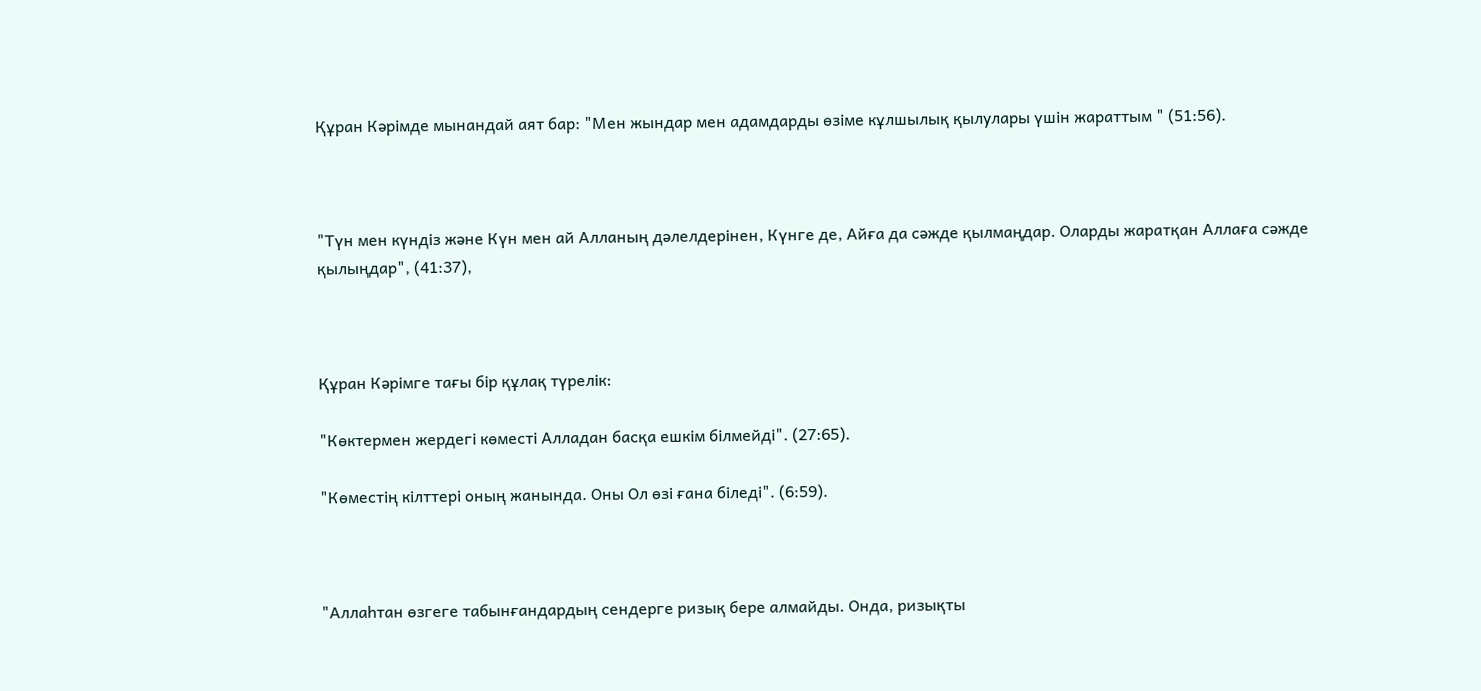Құран Кәрімде мынандай аят бар: "Мен жындар мен адамдарды өзіме кұлшылық қылулары үшін жараттым " (51:56).



"Түн мен күндіз және Күн мен ай Алланың дәлелдерінен, Күнге де, Айға да сәжде қылмаңдар. Оларды жаратқан Аллаға сәжде қылыңдар", (41:37),



Құран Кәрімге тағы бір құлақ түрелік:

"Көктермен жердегі көместі Алладан басқа ешкім білмейді". (27:65).

"Көместің кілттері оның жанында. Оны Ол өзі ғана біледі". (6:59).



"Аллаһтан өзгеге табынғандардың сендерге ризық бере алмайды. Онда, ризықты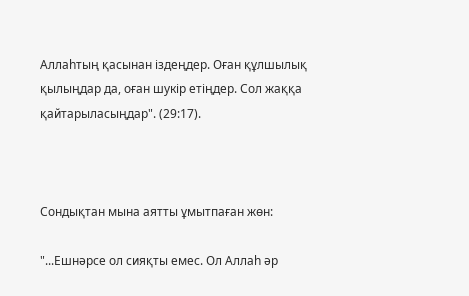Аллаһтың қасынан іздеңдер. Оған құлшылық қылыңдар да, оған шукір етіңдер. Сол жаққа қайтарыласыңдар". (29:17).



Сондықтан мына аятты ұмытпаған жөн:

"...Ешнәрсе ол сияқты емес. Ол Аллаһ әр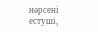нәрсені естуші,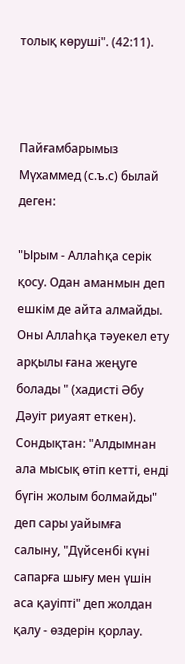толық көруші". (42:11).



Пайғамбарымыз Мүхаммед (с.ъ.с) былай деген:

"Ырым - Аллаһқа серік қосу. Одан аманмын деп ешкім де айта алмайды. Оны Аллаһқа тәуекел ету арқылы ғана жеңуге болады " (хадисті Әбу Дәуіт риуаят еткен). Сондықтан: "Алдымнан ала мысық өтіп кетті, енді бүгін жолым болмайды" деп сары уайымға салыну, "Дүйсенбі күні сапарға шығу мен үшін аса қауіпті" деп жолдан қалу - өздерін қорлау.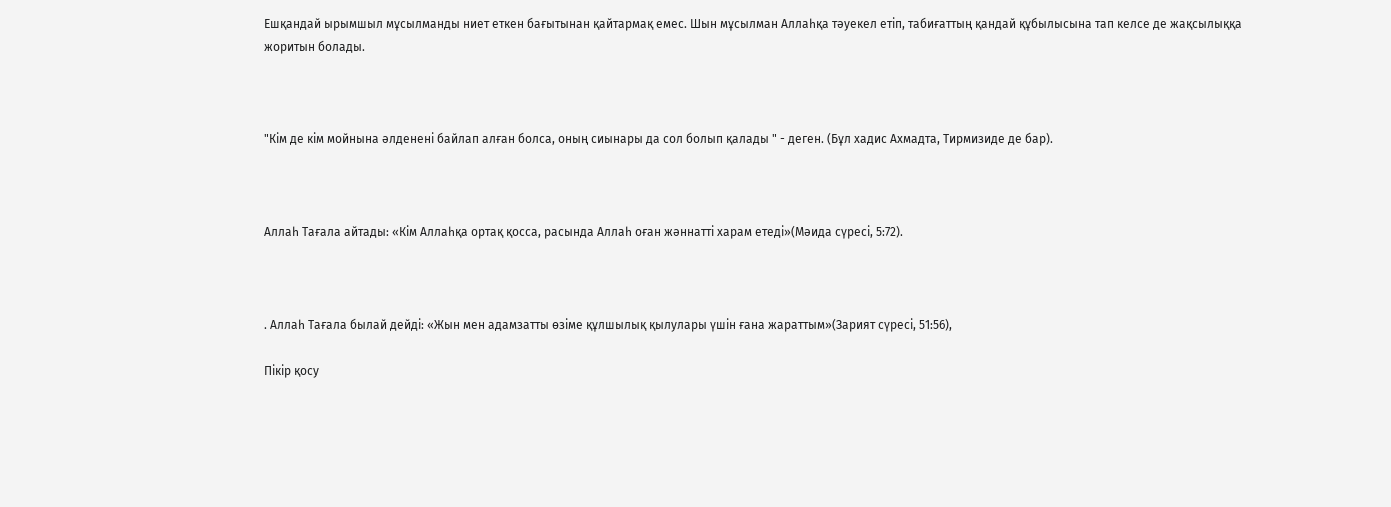Ешқандай ырымшыл мұсылманды ниет еткен бағытынан қайтармақ емес. Шын мұсылман Аллаһқа тәуекел етіп, табиғаттың қандай құбылысына тап келсе де жақсылыққа жоритын болады.



"Кім де кім мойнына әлденені байлап алған болса, оның сиынары да сол болып қалады " - деген. (Бұл хадис Ахмадта, Тирмизиде де бар).



Аллаһ Тағала айтады: «Кім Аллаһқа ортақ қосса, расында Аллаһ оған жәннатті харам етеді»(Мәида сүресі, 5:72).



. Аллаһ Тағала былай дейді: «Жын мен адамзатты өзіме құлшылық қылулары үшін ғана жараттым»(Зарият сүресі, 51:56),

Пікір қосу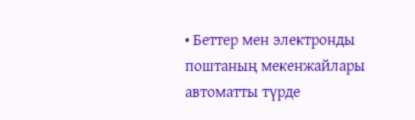• Беттер мен электронды поштаның мекенжайлары автоматты түрде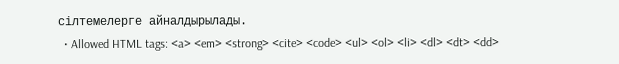сілтемелерге айналдырылады.
  • Allowed HTML tags: <a> <em> <strong> <cite> <code> <ul> <ol> <li> <dl> <dt> <dd>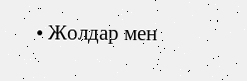• Жолдар мен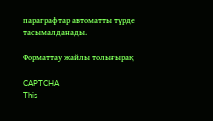параграфтар автоматты түрде тасымалданады.

Форматтау жайлы толығырақ

CAPTCHA
This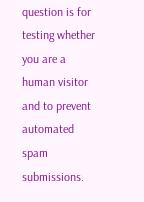question is for testing whether you are a human visitor and to prevent automated spam submissions.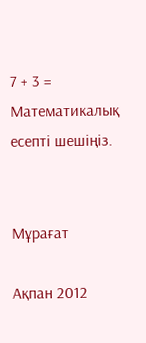7 + 3 =
Математикалық есепті шешіңіз.


Мұрағат

Ақпан 2012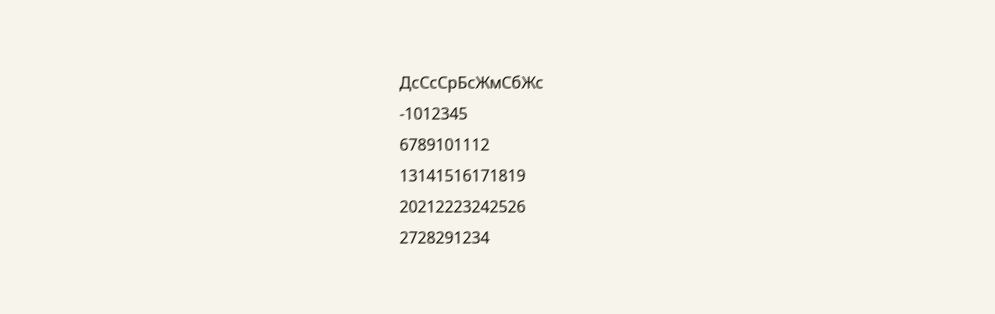ДсСсСрБсЖмСбЖс
-1012345
6789101112
13141516171819
20212223242526
2728291234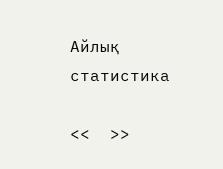Айлық статистика

<<  >>